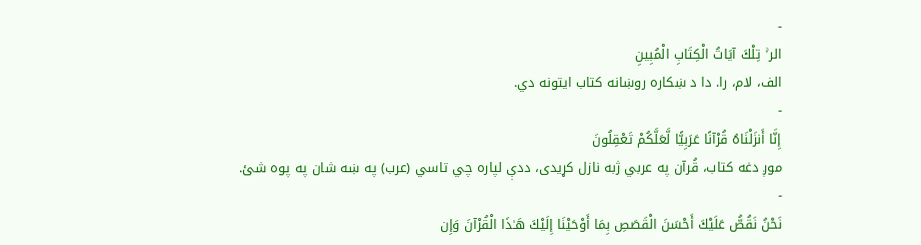-
الر ۚ تِلْكَ آيَاتُ الْكِتَابِ الْمُبِينِ
الف، لام، را. دا د ښكاره روښانه كتاب ايتونه دي.
-
إِنَّا أَنزَلْنَاهُ قُرْآنًا عَرَبِيًّا لَّعَلَّكُمْ تَعْقِلُونَ
موږ دغه کتاب، قُرآن په عربي ژبه نازل کړيدى، ددې لپاره چي تاسي (عرب) په ښه شان په پوه شئ.
-
نَحْنُ نَقُصُّ عَلَيْكَ أَحْسَنَ الْقَصَصِ بِمَا أَوْحَيْنَا إِلَيْكَ هَـٰذَا الْقُرْآنَ وَإِن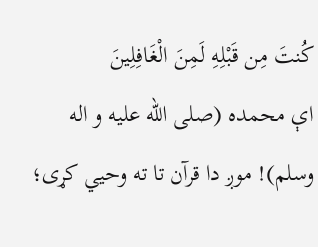كُنتَ مِن قَبْلِهِ لَمِنَ الْغَافِلِينَ
اې محمده (صلى الله عليه و اله وسلم)! موږ دا قرآن تا ته وحيي کړی؛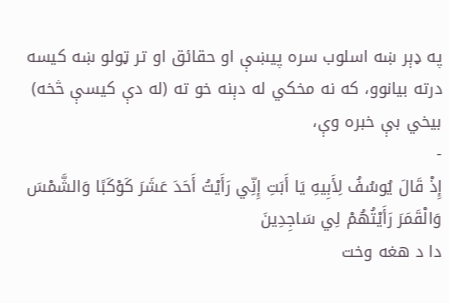په ډېر ښه اسلوب سره پيښې او حقائق او تر ټولو ښه کیسه درته بيانوو، كه نه مخکي له دېنه خو ته (له دې کيسې څخه) بيخي بې خبره وې،
-
إِذْ قَالَ يُوسُفُ لِأَبِيهِ يَا أَبَتِ إِنِّي رَأَيْتُ أَحَدَ عَشَرَ كَوْكَبًا وَالشَّمْسَ وَالْقَمَرَ رَأَيْتُهُمْ لِي سَاجِدِينَ
دا د هغه وخت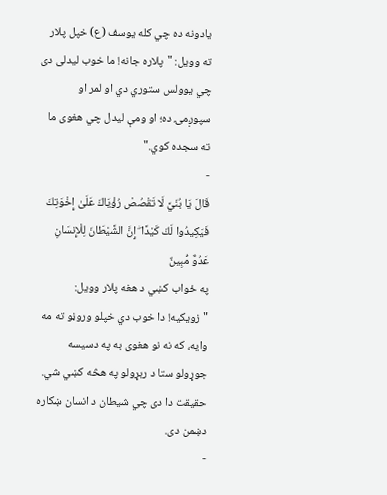يادونه ده چي كله يوسف (ع) خپل پلار ته وويل: "پلاره جانه! ما خوب ليدلى دى چي يوولس ستوري دي او لمر او سپوږمۍ ده؛ او ومې ليدل چي هغوى ما ته سجده كوي."
-
قَالَ يَا بُنَيَّ لَا تَقْصُصْ رُؤْيَاكَ عَلَىٰ إِخْوَتِكَ فَيَكِيدُوا لَكَ كَيْدًا ۖ إِنَّ الشَّيْطَانَ لِلْإِنسَانِ عَدُوٌّ مُّبِينٌ
په ځواب کښي د هغه پلار وويل: "زويكيه! دا خوب دي خپلو وروڼو ته مه وايه، كه نه نو هغوى به په دسيسه جوړولو ستا د ربړولو په هڅه کښي شي. حقيقت دا دى چي شيطان د انسان ښكاره دښمن دى.
-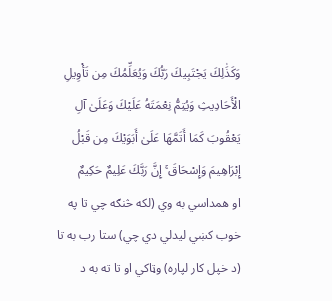وَكَذَٰلِكَ يَجْتَبِيكَ رَبُّكَ وَيُعَلِّمُكَ مِن تَأْوِيلِ الْأَحَادِيثِ وَيُتِمُّ نِعْمَتَهُ عَلَيْكَ وَعَلَىٰ آلِ يَعْقُوبَ كَمَا أَتَمَّهَا عَلَىٰ أَبَوَيْكَ مِن قَبْلُ إِبْرَاهِيمَ وَإِسْحَاقَ ۚ إِنَّ رَبَّكَ عَلِيمٌ حَكِيمٌ
او همداسي به وي (لكه څنګه چي تا په خوب کښي ليدلي دي چي) ستا رب به تا (د خپل كار لپاره) وټاكي او تا ته به د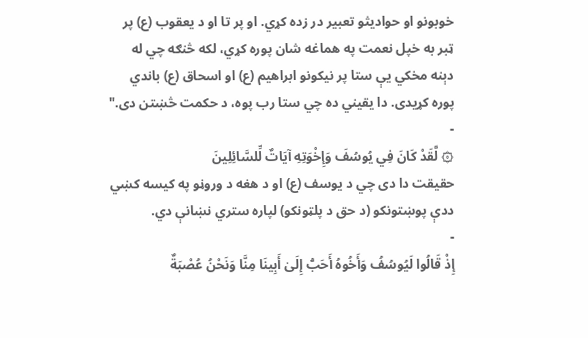خوبونو او حوادیثو تعبیر در زده کړي. او پر تا او د يعقوب (ع) پر ټبر به خپل نعمت په هماغه شان پوره کړي، لكه څنګه چي له دېنه مخکي یې ستا پر نیکونو ابراهيم (ع) او اسحاق (ع) باندي پوره کړيدى. دا يقيني ده چي ستا رب پوه، د حکمت څښتن دى."
-
۞ لَّقَدْ كَانَ فِي يُوسُفَ وَإِخْوَتِهِ آيَاتٌ لِّلسَّائِلِينَ
حقيقت دا دى چي د يوسف (ع) او د هغه د وروڼو په کیسه کښي ددې پوښتونكو (د حق د پلټونکو) لپاره ستري نښانې دي.
-
إِذْ قَالُوا لَيُوسُفُ وَأَخُوهُ أَحَبُّ إِلَىٰ أَبِينَا مِنَّا وَنَحْنُ عُصْبَةٌ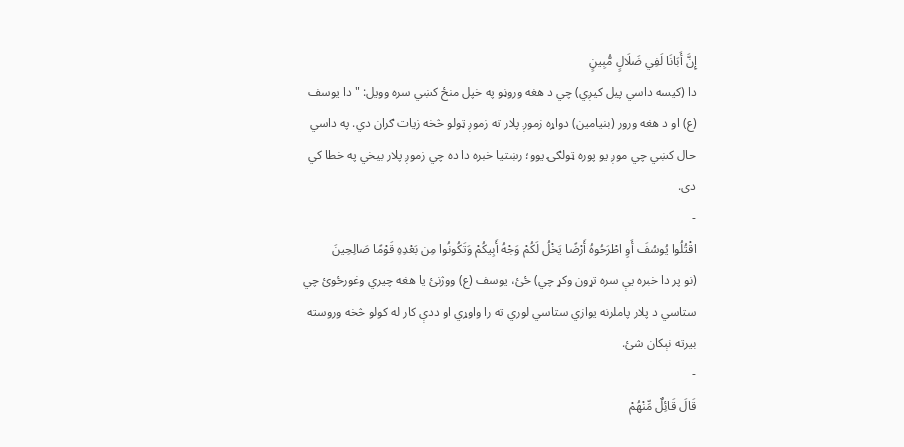إِنَّ أَبَانَا لَفِي ضَلَالٍ مُّبِينٍ
دا (کیسه داسي پيل کیږي) چي د هغه وروڼو په خپل منځ کښي سره وويل: "دا يوسف (ع) او د هغه ورور (بنیامین) دواړه زموږ پلار ته زموږ ټولو څخه زيات ګران دي. په داسي حال کښي چي موږ يو پوره ټولګۍ يوو؛ رښتيا خبره دا ده چي زموږ پلار بيخي په خطا کي دی.
-
اقْتُلُوا يُوسُفَ أَوِ اطْرَحُوهُ أَرْضًا يَخْلُ لَكُمْ وَجْهُ أَبِيكُمْ وَتَكُونُوا مِن بَعْدِهِ قَوْمًا صَالِحِينَ
(نو پر دا خبره یې سره تړون وکړ چي) ځئ، يوسف (ع) ووژنئ يا هغه چيري وغورځوئ چي ستاسي د پلار پاملرنه یوازي ستاسي لوري ته را واوړي او ددې كار له كولو څخه وروسته بيرته نېکان شئ.
-
قَالَ قَائِلٌ مِّنْهُمْ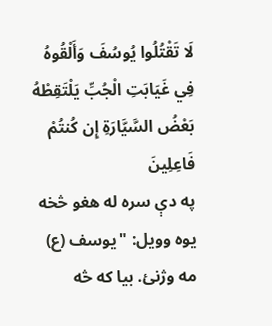لَا تَقْتُلُوا يُوسُفَ وَأَلْقُوهُ فِي غَيَابَتِ الْجُبِّ يَلْتَقِطْهُ بَعْضُ السَّيَّارَةِ إِن كُنتُمْ فَاعِلِينَ
په دې سره له هغو څخه يوه وويل: "يوسف (ع) مه وژنئ. بيا كه څه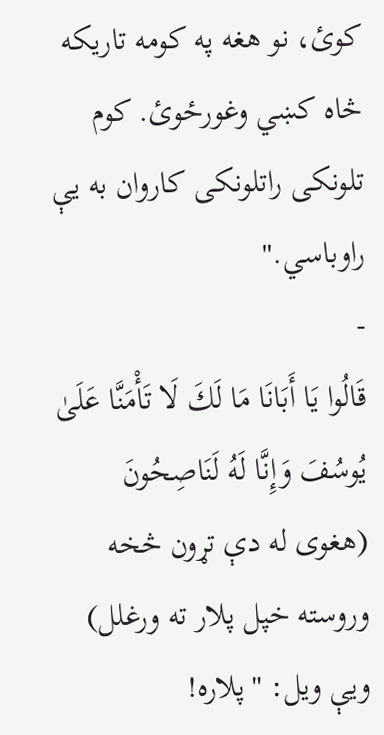كوئ، نو هغه په كومه تاریکه څاه کښي وغورځوئ. كوم تلونكى راتلونكى كاروان به یې راوباسي."
-
قَالُوا يَا أَبَانَا مَا لَكَ لَا تَأْمَنَّا عَلَىٰ يُوسُفَ وَإِنَّا لَهُ لَنَاصِحُونَ
(هغوى له دې تړون څخه وروسته خپل پلار ته ورغلل) ویې ويل: "پلاره!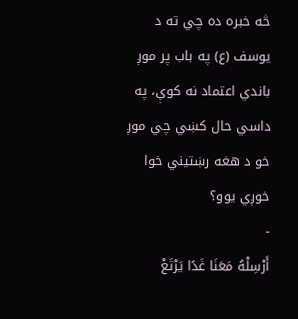څه خبره ده چي ته د يوسف (ع) په باب پر موږ باندي اعتماد نه كوې، په داسي حال کښي چي موږ خو د هغه رښتيني خوا خوږي يوو؟
-
أَرْسِلْهُ مَعَنَا غَدًا يَرْتَعْ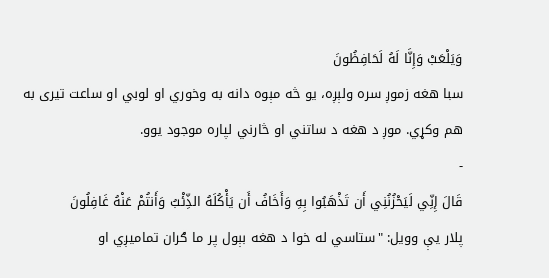وَيَلْعَبْ وَإِنَّا لَهُ لَحَافِظُونَ
سبا هغه زموږ سره ولېږه، يو څه مېوه دانه به وخوري او لوبي او ساعت تيری به هم وکړي. موږ د هغه د ساتني او څارني لپاره موجود يوو.
-
قَالَ إِنِّي لَيَحْزُنُنِي أَن تَذْهَبُوا بِهِ وَأَخَافُ أَن يَأْكُلَهُ الذِّئْبُ وَأَنتُمْ عَنْهُ غَافِلُونَ
پلار يې وويل: "ستاسي له خوا د هغه بېول پر ما ګران تماميږي او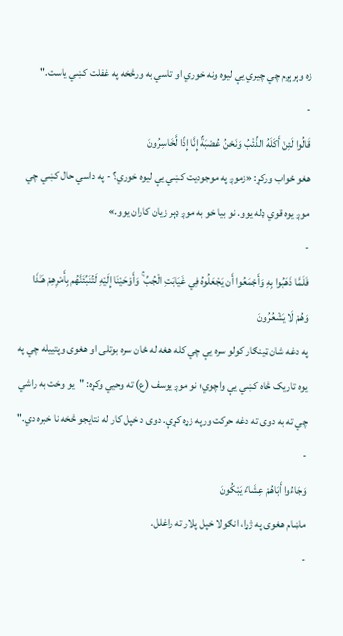زه وېرېږم چي چیري یې ليوه ونه خوري او تاسي به ورڅخه په غفلت کښي ياست."
-
قَالُوا لَئِنْ أَكَلَهُ الذِّئْبُ وَنَحْنُ عُصْبَةٌ إِنَّا إِذًا لَّخَاسِرُونَ
هغو ځواب ورکړ: «زموږ په موجوديت کښي یې ليوه خوري؟ - په داسي حال کښي چي موږ يوه قوي ډله يوو. نو بيا خو به موږ ډېر زيان كاران يوو.»
-
فَلَمَّا ذَهَبُوا بِهِ وَأَجْمَعُوا أَن يَجْعَلُوهُ فِي غَيَابَتِ الْجُبِّ ۚ وَأَوْحَيْنَا إِلَيْهِ لَتُنَبِّئَنَّهُم بِأَمْرِهِمْ هَـٰذَا وَهُمْ لَا يَشْعُرُونَ
په دغه شان ټينګار كولو سره یې چي کله هغه له ځان سره بوتلی او هغوى وپتييله چي په يوه تاریک څاه کښي یې واچوي؛ نو موږ يوسف (ع) ته وحيي وکړه: "يو وخت به راشي چي ته به دوى ته دغه حركت ورپه زړه کړې. دوى د خپل كار له نتایجو څخه نا خبره دي."
-
وَجَاءُوا أَبَاهُمْ عِشَاءً يَبْكُونَ
ماښام هغوى په ژړا، انګولا خپل پلار ته راغلل.
-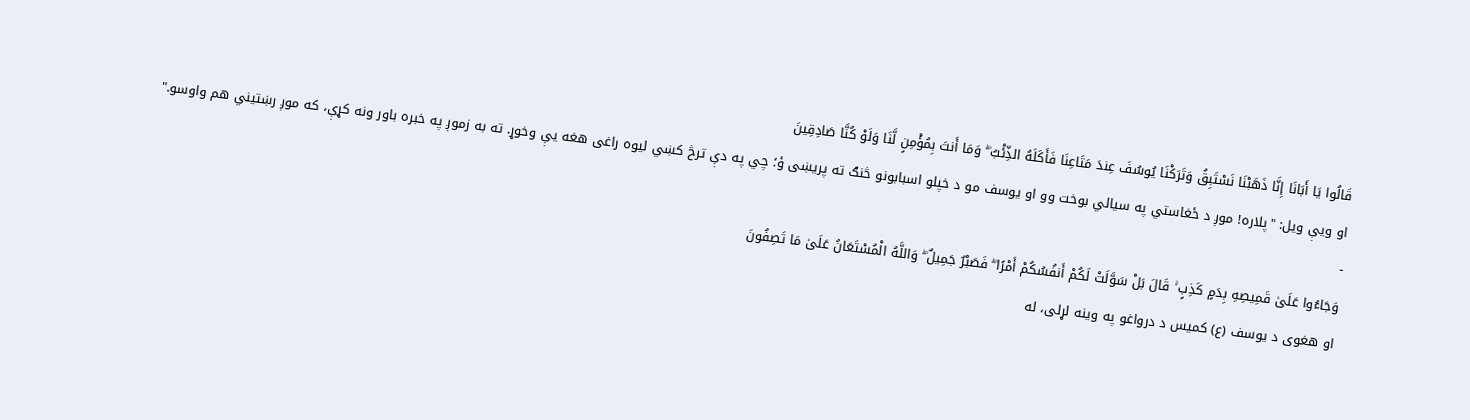قَالُوا يَا أَبَانَا إِنَّا ذَهَبْنَا نَسْتَبِقُ وَتَرَكْنَا يُوسُفَ عِندَ مَتَاعِنَا فَأَكَلَهُ الذِّئْبُ ۖ وَمَا أَنتَ بِمُؤْمِنٍ لَّنَا وَلَوْ كُنَّا صَادِقِينَ
او ویې ويل: "پلاره! موږ د ځغاستي په سیالي بوخت وو او يوسف مو د خپلو اسبابونو څنګ ته پريښى ؤ؛ چي په دې ترڅ کښي ليوه راغى هغه یې وخوړ. ته به زموږ په خبره باور ونه کړې، كه موږ رښتيني هم واوسو."
-
وَجَاءُوا عَلَىٰ قَمِيصِهِ بِدَمٍ كَذِبٍ ۚ قَالَ بَلْ سَوَّلَتْ لَكُمْ أَنفُسُكُمْ أَمْرًا ۖ فَصَبْرٌ جَمِيلٌ ۖ وَاللَّهُ الْمُسْتَعَانُ عَلَىٰ مَا تَصِفُونَ
او هغوى د يوسف (ع) كميس د درواغو په وينه لړلى، له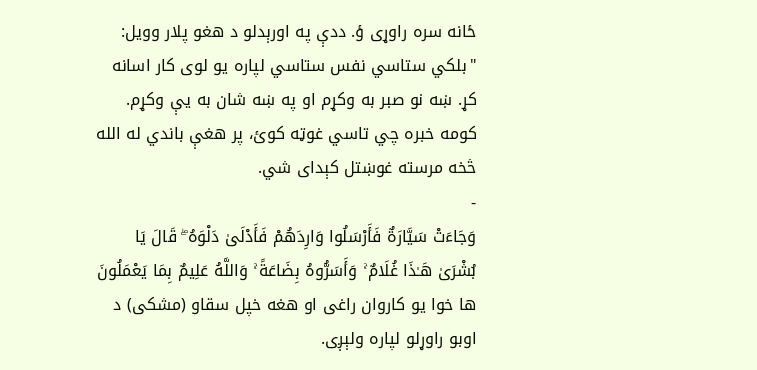ځانه سره راوړى ؤ. ددې په اورېدلو د هغو پلار وويل: "بلکي ستاسي نفس ستاسي لپاره يو لوى كار اسانه کړ. ښه نو صبر به وکړم او په ښه شان به یې وکړم. كومه خبره چي تاسي غوټه كوئ، پر هغې باندي له الله څخه مرسته غوښتل کېدای شي.
-
وَجَاءَتْ سَيَّارَةٌ فَأَرْسَلُوا وَارِدَهُمْ فَأَدْلَىٰ دَلْوَهُ ۖ قَالَ يَا بُشْرَىٰ هَـٰذَا غُلَامٌ ۚ وَأَسَرُّوهُ بِضَاعَةً ۚ وَاللَّهُ عَلِيمٌ بِمَا يَعْمَلُونَ
ها خوا يو كاروان راغى او هغه خپل سقاو (مشكی) د اوبو راوړلو لپاره ولېږی.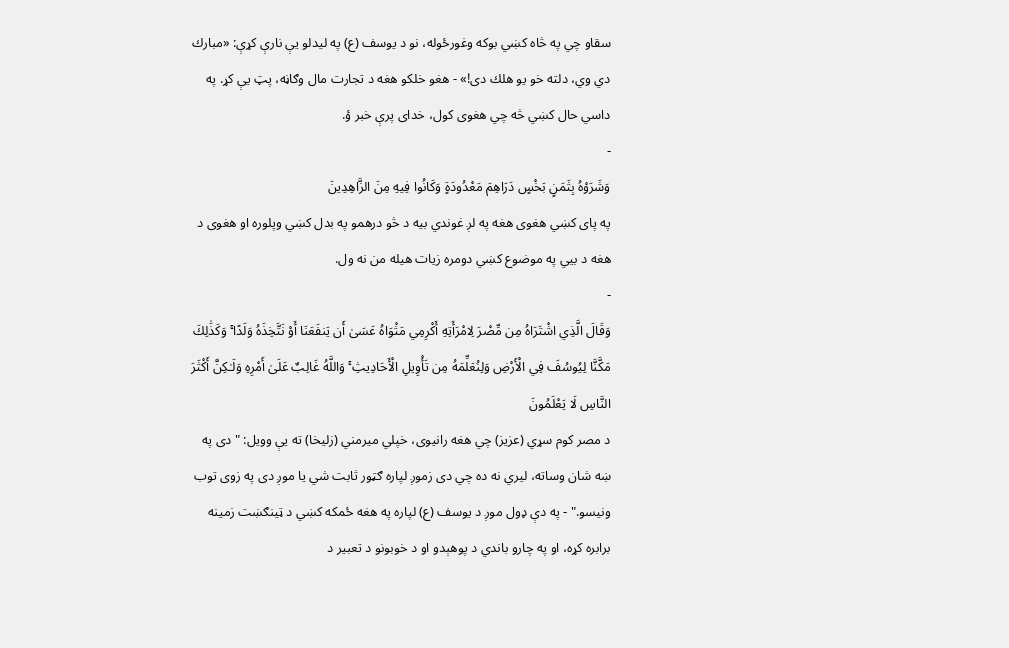سقاو چي په څاه کښي بوكه وغورځوله، نو د يوسف (ع) په ليدلو یې نارې کړې: «مبارك دي وي، دلته خو يو هلك دى!» - هغو خلكو هغه د تجارت مال وګاڼه، پټ یې کړ. په داسي حال كښي څه چي هغوى كول، خداى پرې خبر ؤ.
-
وَشَرَوْهُ بِثَمَنٍ بَخْسٍ دَرَاهِمَ مَعْدُودَةٍ وَكَانُوا فِيهِ مِنَ الزَّاهِدِينَ
په پاى کښي هغوى هغه په لږ غوندي بيه د څو درهمو په بدل کښي وپلوره او هغوى د هغه د بیي په موضوع کښي دومره زيات هيله من نه ول.
-
وَقَالَ الَّذِي اشْتَرَاهُ مِن مِّصْرَ لِامْرَأَتِهِ أَكْرِمِي مَثْوَاهُ عَسَىٰ أَن يَنفَعَنَا أَوْ نَتَّخِذَهُ وَلَدًا ۚ وَكَذَٰلِكَ مَكَّنَّا لِيُوسُفَ فِي الْأَرْضِ وَلِنُعَلِّمَهُ مِن تَأْوِيلِ الْأَحَادِيثِ ۚ وَاللَّهُ غَالِبٌ عَلَىٰ أَمْرِهِ وَلَـٰكِنَّ أَكْثَرَ النَّاسِ لَا يَعْلَمُونَ
د مصر كوم سړي (عزیز) چي هغه رانیوی، خپلي ميرمني (زلیخا) ته یې وويل: "دى په ښه شان وساته، لیري نه ده چي دى زموږ لپاره ګټور ثابت شي يا موږ دى په زوی توب ونيسو." - په دې ډول موږ د يوسف (ع) لپاره په هغه ځمکه کښي د ټينګښت زمينه برابره کړه، او په چارو باندي د پوهېدو او د خوبونو د تعبیر د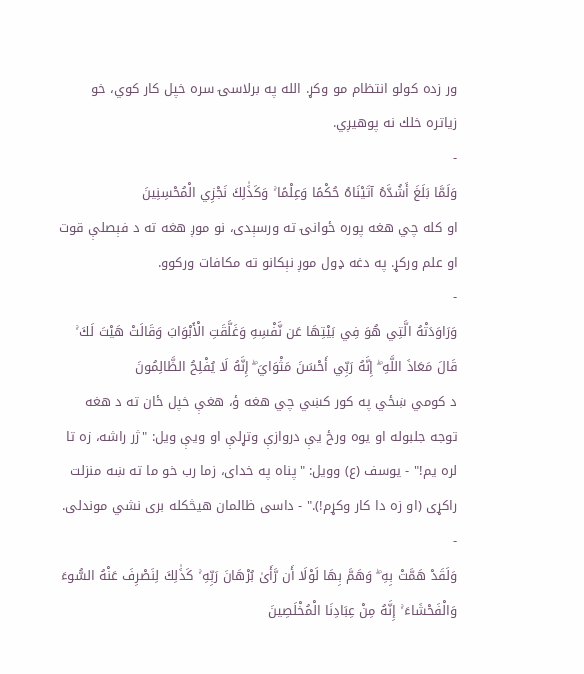ور زده كولو انتظام مو وکړ. الله په برلاسۍ سره خپل كار كوي، خو زياتره خلك نه پوهيږي.
-
وَلَمَّا بَلَغَ أَشُدَّهُ آتَيْنَاهُ حُكْمًا وَعِلْمًا ۚ وَكَذَٰلِكَ نَجْزِي الْمُحْسِنِينَ
او كله چي هغه پوره ځوانۍ ته ورسېدی، نو موږ هغه ته د فېصلې قوت او علم ورکړ. په دغه ډول موږ نېکانو ته مكافات وركوو.
-
وَرَاوَدَتْهُ الَّتِي هُوَ فِي بَيْتِهَا عَن نَّفْسِهِ وَغَلَّقَتِ الْأَبْوَابَ وَقَالَتْ هَيْتَ لَكَ ۚ قَالَ مَعَاذَ اللَّهِ ۖ إِنَّهُ رَبِّي أَحْسَنَ مَثْوَايَ ۖ إِنَّهُ لَا يُفْلِحُ الظَّالِمُونَ
د کومي ښځي په كور کښي چي هغه ؤ، هغې خپل ځان ته د هغه توجه جلبوله او يوه ورځ یې دروازې وتړلې او ویې ويل: "ژر راشه، زه تا لره یم!" - يوسف (ع) وويل: "پناه په خداى، زما رب خو ما ته ښه منزلت راکړی (او زه دا كار وکړم!)." - داسى ظالمان هيڅكله برى نشي موندلى.
-
وَلَقَدْ هَمَّتْ بِهِ ۖ وَهَمَّ بِهَا لَوْلَا أَن رَّأَىٰ بُرْهَانَ رَبِّهِ ۚ كَذَٰلِكَ لِنَصْرِفَ عَنْهُ السُّوءَ وَالْفَحْشَاءَ ۚ إِنَّهُ مِنْ عِبَادِنَا الْمُخْلَصِينَ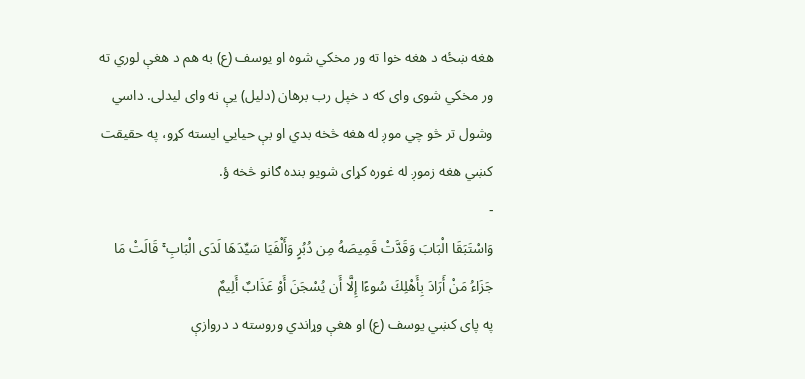هغه ښځه د هغه خوا ته ور مخکي شوه او يوسف (ع) به هم د هغې لوري ته ور مخکي شوى واى كه د خپل رب برهان (دلیل) یې نه واى ليدلى. داسي وشول تر څو چي موږ له هغه څخه بدي او بې حيايي ايسته کړو، په حقيقت کښي هغه زموږ له غوره کړای شويو بنده ګانو څخه ؤ.
-
وَاسْتَبَقَا الْبَابَ وَقَدَّتْ قَمِيصَهُ مِن دُبُرٍ وَأَلْفَيَا سَيِّدَهَا لَدَى الْبَابِ ۚ قَالَتْ مَا جَزَاءُ مَنْ أَرَادَ بِأَهْلِكَ سُوءًا إِلَّا أَن يُسْجَنَ أَوْ عَذَابٌ أَلِيمٌ
په پاى کښي يوسف (ع) او هغې وړاندي وروسته د دروازې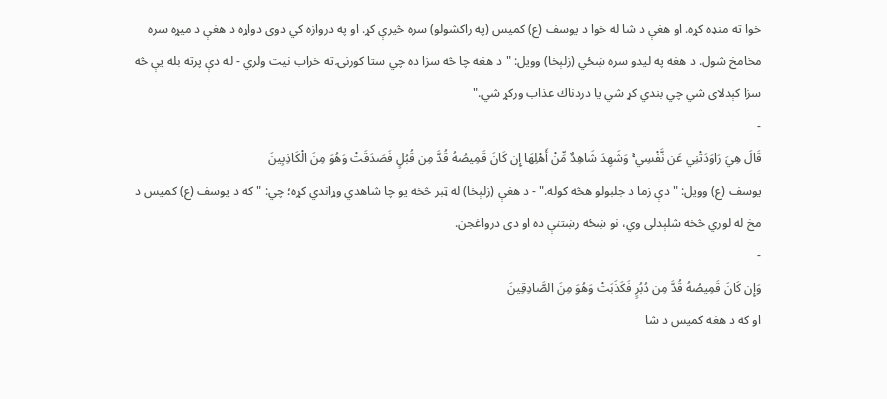خوا ته منډه کړه. او هغې د شا له خوا د يوسف (ع) كميس (په راکشولو) سره څيرې کړ. او په دروازه کي دوی دواړه د هغې د میړه سره مخامخ شول. د هغه په ليدو سره ښځي (زلېخا) وويل: "د هغه چا څه سزا ده چي ستا كورنۍ ته خراب نيت ولري - له دې پرته بله یې څه سزا کېدلای شي چي بندي کړ شي يا دردناك عذاب ورکړ شي."
-
قَالَ هِيَ رَاوَدَتْنِي عَن نَّفْسِي ۚ وَشَهِدَ شَاهِدٌ مِّنْ أَهْلِهَا إِن كَانَ قَمِيصُهُ قُدَّ مِن قُبُلٍ فَصَدَقَتْ وَهُوَ مِنَ الْكَاذِبِينَ
يوسف (ع) وويل: "دې زما د جلبولو هڅه كوله." - د هغې (زلېخا) له ټبر څخه يو چا شاهدي وړاندي کړه؛ چي: "كه د يوسف (ع) كميس د مخ له لوري څخه شلېدلى وي، نو ښځه رښتنې ده او دى درواغجن.
-
وَإِن كَانَ قَمِيصُهُ قُدَّ مِن دُبُرٍ فَكَذَبَتْ وَهُوَ مِنَ الصَّادِقِينَ
او كه د هغه كميس د شا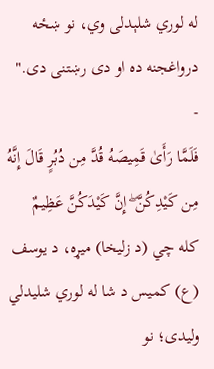له لوري شلېدلى وي، نو ښځه درواغجنه ده او دى رښتنى دی."
-
فَلَمَّا رَأَىٰ قَمِيصَهُ قُدَّ مِن دُبُرٍ قَالَ إِنَّهُ مِن كَيْدِكُنَّ ۖ إِنَّ كَيْدَكُنَّ عَظِيمٌ
كله چي (د زلیخا) ميړه، د يوسف (ع) كميس د شا له لوري شليدلي ولیدی؛ نو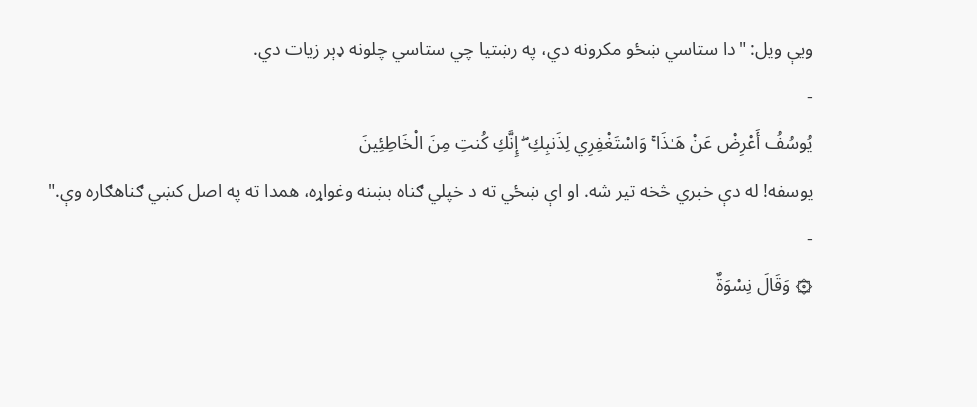ویې ويل: "دا ستاسي ښځو مكرونه دي، په رښتيا چي ستاسي چلونه ډېر زيات دي.
-
يُوسُفُ أَعْرِضْ عَنْ هَـٰذَا ۚ وَاسْتَغْفِرِي لِذَنبِكِ ۖ إِنَّكِ كُنتِ مِنَ الْخَاطِئِينَ
يوسفه! له دې خبري څخه تير شه. او اې ښځي ته د خپلي ګناه بښنه وغواړه، همدا ته په اصل کښي ګناهګاره وې."
-
۞ وَقَالَ نِسْوَةٌ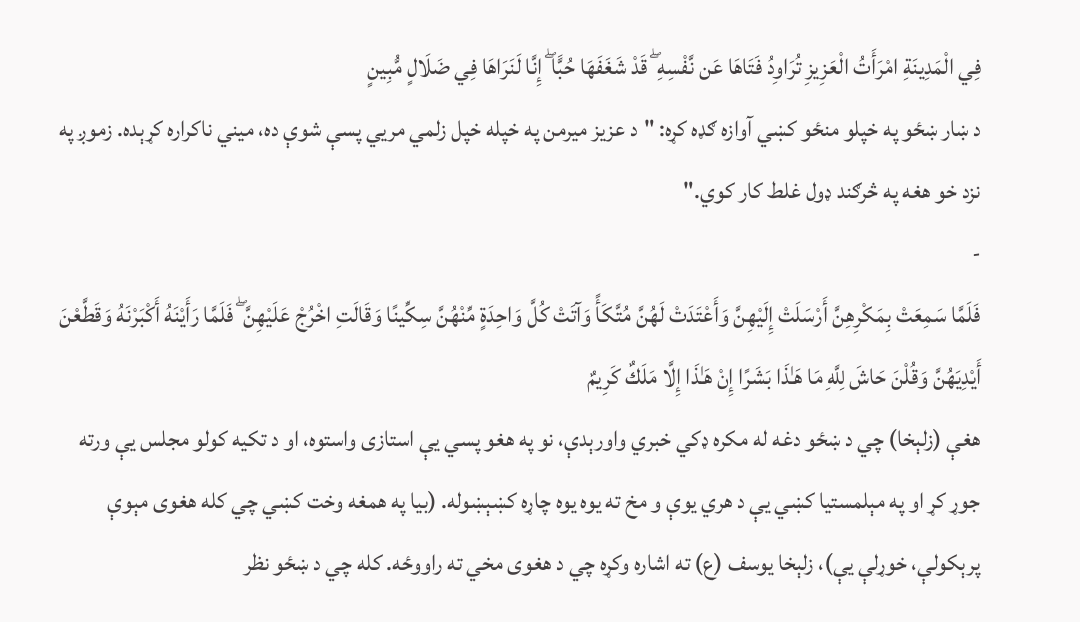فِي الْمَدِينَةِ امْرَأَتُ الْعَزِيزِ تُرَاوِدُ فَتَاهَا عَن نَّفْسِهِ ۖ قَدْ شَغَفَهَا حُبًّا ۖ إِنَّا لَنَرَاهَا فِي ضَلَالٍ مُّبِينٍ
د ښار ښځو په خپلو منځو کښي آوازه ګډه کړه: "د عزيز ميرمن په خپله خپل زلمي مريي پسې شوې ده، میني ناكراره کړېده. زموږ په نزد خو هغه په څرګند ډول غلط كار كوي."
-
فَلَمَّا سَمِعَتْ بِمَكْرِهِنَّ أَرْسَلَتْ إِلَيْهِنَّ وَأَعْتَدَتْ لَهُنَّ مُتَّكَأً وَآتَتْ كُلَّ وَاحِدَةٍ مِّنْهُنَّ سِكِّينًا وَقَالَتِ اخْرُجْ عَلَيْهِنَّ ۖ فَلَمَّا رَأَيْنَهُ أَكْبَرْنَهُ وَقَطَّعْنَ أَيْدِيَهُنَّ وَقُلْنَ حَاشَ لِلَّهِ مَا هَـٰذَا بَشَرًا إِنْ هَـٰذَا إِلَّا مَلَكٌ كَرِيمٌ
هغې (زلېخا) چي د ښځو دغه له مكره ډکي خبري واورېدې، نو په هغو پسي یې استازی واستوه، او د تكيه كولو مجلس یې ورته جوړ کړ او په مېلمستيا کښي یې د هري يوې و مخ ته يوه يوه چاړه كښېښوله. (بيا په همغه وخت کښي چي كله هغوى مېوې پرېكولې، خوړلې یې)، زلېخا يوسف (ع) ته اشاره وکړه چي د هغوى مخي ته راووځه. كله چي د ښځو نظر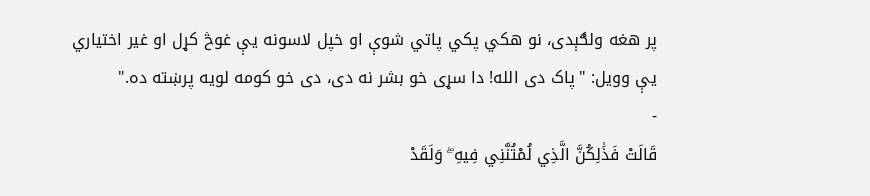پر هغه ولګېدی، نو هكي پكي پاتي شوې او خپل لاسونه یې غوڅ کړل او غير اختياري یې وويل: "پاک دی الله! دا سړی خو بشر نه دى، دى خو كومه لويه پرښته ده."
-
قَالَتْ فَذَٰلِكُنَّ الَّذِي لُمْتُنَّنِي فِيهِ ۖ وَلَقَدْ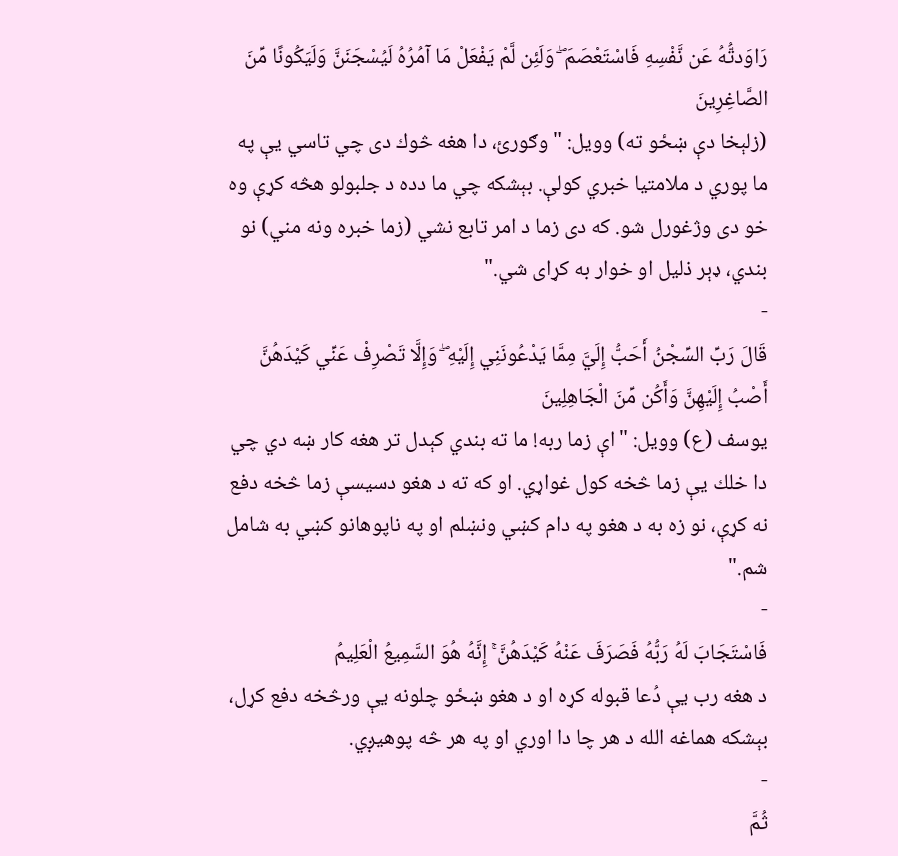رَاوَدتُّهُ عَن نَّفْسِهِ فَاسْتَعْصَمَ ۖ وَلَئِن لَّمْ يَفْعَلْ مَا آمُرُهُ لَيُسْجَنَنَّ وَلَيَكُونًا مِّنَ الصَّاغِرِينَ
(زلېخا دې ښځو ته) وويل: "وګورئ، دا هغه څوك دی چي تاسي يې په ما پوري د ملامتیا خبري كولې. بېشكه چي ما دده د جلبولو هڅه کړې وه خو دى وژغورل شو. كه دى زما د امر تابع نشي (زما خبره ونه مني) نو بندي، ډېر ذليل او خوار به کړای شي."
-
قَالَ رَبِّ السِّجْنُ أَحَبُّ إِلَيَّ مِمَّا يَدْعُونَنِي إِلَيْهِ ۖ وَإِلَّا تَصْرِفْ عَنِّي كَيْدَهُنَّ أَصْبُ إِلَيْهِنَّ وَأَكُن مِّنَ الْجَاهِلِينَ
يوسف (ع) وويل: "اې زما ربه! ما ته بندي کېدل تر هغه کار ښه دي چي دا خلك یې زما څخه کول غواړي. او كه ته د هغو دسيسې زما څخه دفع نه کړې، نو زه به د هغو په دام کښي ونښلم او په ناپوهانو کښي به شامل شم."
-
فَاسْتَجَابَ لَهُ رَبُّهُ فَصَرَفَ عَنْهُ كَيْدَهُنَّ ۚ إِنَّهُ هُوَ السَّمِيعُ الْعَلِيمُ
د هغه رب يې دُعا قبوله کړه او د هغو ښځو چلونه یې ورڅخه دفع کړل، بېشكه هماغه الله د هر چا دا اوري او په هر څه پوهیږي.
-
ثُمَّ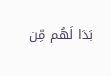بَدَا لَهُم مِّن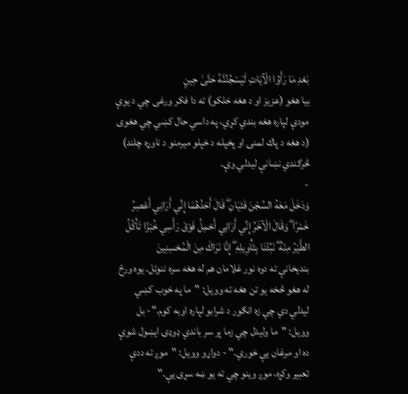بَعْدِ مَا رَأَوُا الْآيَاتِ لَيَسْجُنُنَّهُ حَتَّىٰ حِينٍ
بيا هغو (عزیز او د هغه خلکو) ته دا فكر ورغى چي د يوې مودې لپاره هغه بندي کړي، په داسي حال کښي چي هغوى (د هغه د پاك لمنۍ او پخپله د خپلو ميرمنو د ناوړه چلند) څرګندي نښانې ليدلي وې.
-
وَدَخَلَ مَعَهُ السِّجْنَ فَتَيَانِ ۖ قَالَ أَحَدُهُمَا إِنِّي أَرَانِي أَعْصِرُ خَمْرًا ۖ وَقَالَ الْآخَرُ إِنِّي أَرَانِي أَحْمِلُ فَوْقَ رَأْسِي خُبْزًا تَأْكُلُ الطَّيْرُ مِنْهُ ۖ نَبِّئْنَا بِتَأْوِيلِهِ ۖ إِنَّا نَرَاكَ مِنَ الْمُحْسِنِينَ
بنديخانې ته دوه نور غلامان هم له هغه سره ننوتل. يوه ورځ له هغو څخه يو تن هغه ته وويل: "ما په خوب کښي ليدلي دي چي زه انګور د شرابو لپاره اوبه کوم."- بل وويل: "ما وليدل چي زما پر سر باندي ډوډۍ ايښول شوې ده او مرغان یې خوري." - دواړو وويل: "موږ ته ددې تعبير وکړه، موږ وينو چي ته يو ښه سړی یې."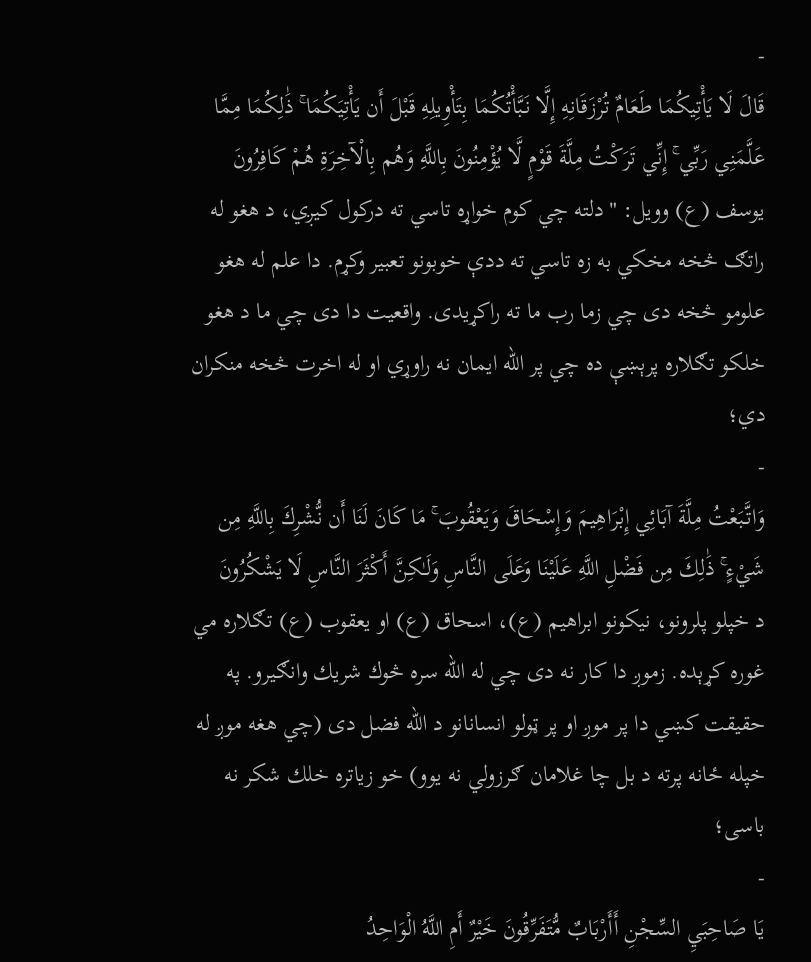-
قَالَ لَا يَأْتِيكُمَا طَعَامٌ تُرْزَقَانِهِ إِلَّا نَبَّأْتُكُمَا بِتَأْوِيلِهِ قَبْلَ أَن يَأْتِيَكُمَا ۚ ذَٰلِكُمَا مِمَّا عَلَّمَنِي رَبِّي ۚ إِنِّي تَرَكْتُ مِلَّةَ قَوْمٍ لَّا يُؤْمِنُونَ بِاللَّهِ وَهُم بِالْآخِرَةِ هُمْ كَافِرُونَ
يوسف (ع) وويل: "دلته چي كوم خواړه تاسي ته دركول کیږي، د هغو له راتګ څخه مخکي به زه تاسي ته ددې خوبونو تعبير وکړم. دا علم له هغو علومو څخه دى چي زما رب ما ته راکړيدى. واقعيت دا دى چي ما د هغو خلكو تګلاره پرېښې ده چي پر الله ايمان نه راوړي او له اخرت څخه منكران دي؛
-
وَاتَّبَعْتُ مِلَّةَ آبَائِي إِبْرَاهِيمَ وَإِسْحَاقَ وَيَعْقُوبَ ۚ مَا كَانَ لَنَا أَن نُّشْرِكَ بِاللَّهِ مِن شَيْءٍ ۚ ذَٰلِكَ مِن فَضْلِ اللَّهِ عَلَيْنَا وَعَلَى النَّاسِ وَلَـٰكِنَّ أَكْثَرَ النَّاسِ لَا يَشْكُرُونَ
د خپلو پلرونو، نیکونو ابراهيم (ع)، اسحاق (ع) او يعقوب (ع) تګلاره مي غوره کړېده. زموږ دا كار نه دى چي له الله سره څوك شريك وانګيرو. په حقيقت کښي دا پر موږ او پر ټولو انسانانو د الله فضل دى (چي هغه موږ له خپله ځانه پرته د بل چا غلامان ګرزولي نه يوو) خو زياتره خلك شكر نه باسى؛
-
يَا صَاحِبَيِ السِّجْنِ أَأَرْبَابٌ مُّتَفَرِّقُونَ خَيْرٌ أَمِ اللَّهُ الْوَاحِدُ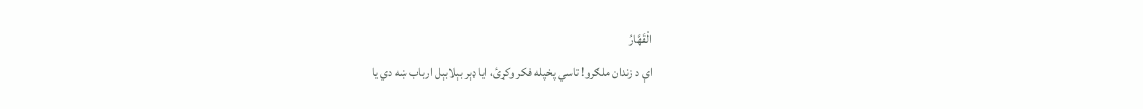الْقَهَّارُ
اې د زندان ملګرو! تاسي پخپله فكر وکړئ، ایا ډېر بېلابېل ارباب ښه دي يا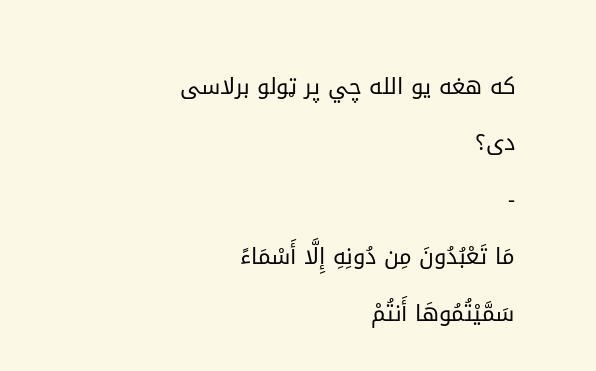که هغه يو الله چي پر ټولو برلاسى دى؟
-
مَا تَعْبُدُونَ مِن دُونِهِ إِلَّا أَسْمَاءً سَمَّيْتُمُوهَا أَنتُمْ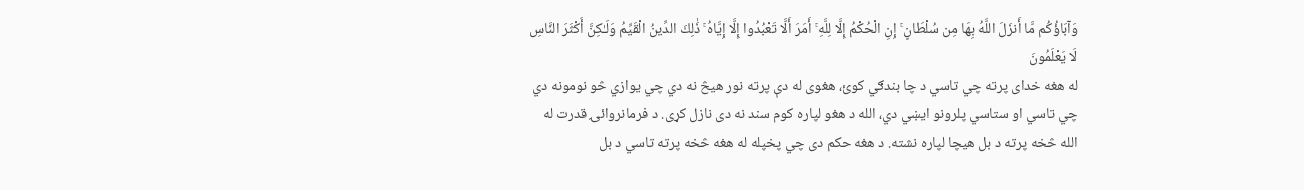وَآبَاؤُكُم مَّا أَنزَلَ اللَّهُ بِهَا مِن سُلْطَانٍ ۚ إِنِ الْحُكْمُ إِلَّا لِلَّهِ ۚ أَمَرَ أَلَّا تَعْبُدُوا إِلَّا إِيَّاهُ ۚ ذَٰلِكَ الدِّينُ الْقَيِّمُ وَلَـٰكِنَّ أَكْثَرَ النَّاسِ لَا يَعْلَمُونَ
له هغه خدای پرته چي تاسي د چا بندګي كوئ، هغوى له دې پرته نور هيڅ نه دي چي یوازي څو نومونه دي چي تاسي او ستاسي پلرونو ايښي دي، الله د هغو لپاره كوم سند نه دى نازل کړی. د فرمانروائۍ قدرت له الله څخه پرته د بل هيچا لپاره نشته. د هغه حكم دى چي پخپله له هغه څخه پرته تاسي د بل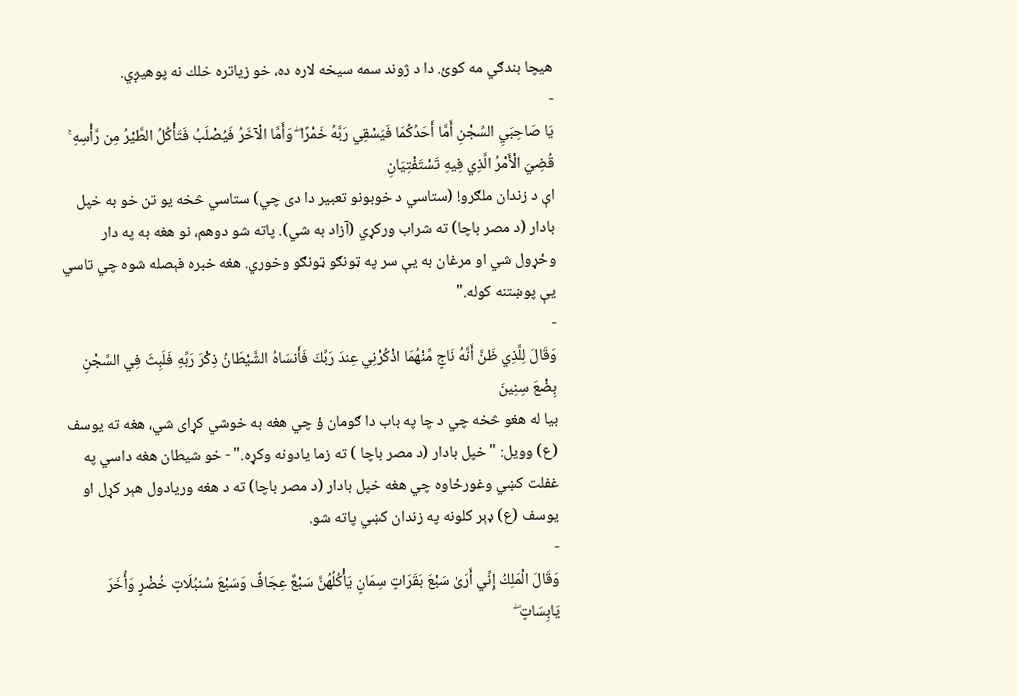هيچا بندګي مه كوئ. دا د ژوند سمه سيخه لاره ده، خو زياتره خلك نه پوهیږي.
-
يَا صَاحِبَيِ السِّجْنِ أَمَّا أَحَدُكُمَا فَيَسْقِي رَبَّهُ خَمْرًا ۖ وَأَمَّا الْآخَرُ فَيُصْلَبُ فَتَأْكُلُ الطَّيْرُ مِن رَّأْسِهِ ۚ قُضِيَ الْأَمْرُ الَّذِي فِيهِ تَسْتَفْتِيَانِ
اې د زندان ملګرو! (ستاسي د خوبونو تعبير دا دى چي) ستاسي څخه يو تن خو به خپل بادار (د مصر باچا) ته شراب ورکړي (آزاد به شي). پاته شو دوهم، نو هغه به په دار وځړول شي او مرغان به یې سر په ټونګو ټونګو وخوري. هغه خبره فېصله شوه چي تاسي یې پوښتنه كوله."
-
وَقَالَ لِلَّذِي ظَنَّ أَنَّهُ نَاجٍ مِّنْهُمَا اذْكُرْنِي عِندَ رَبِّكَ فَأَنسَاهُ الشَّيْطَانُ ذِكْرَ رَبِّهِ فَلَبِثَ فِي السِّجْنِ بِضْعَ سِنِينَ
بيا له هغو څخه چي د چا په باب دا ګومان ؤ چي هغه به خوشي کړای شي، هغه ته يوسف (ع) وويل: "خپل بادار (د مصر باچا ) ته زما يادونه وکړه." - خو شيطان هغه داسي په غفلت کښي وغورځاوه چي هغه خپل بادار (د مصر باچا) ته د هغه وريادول هېر کړل او يوسف (ع) ډېر كلونه په زندان کښي پاته شو.
-
وَقَالَ الْمَلِكُ إِنِّي أَرَىٰ سَبْعَ بَقَرَاتٍ سِمَانٍ يَأْكُلُهُنَّ سَبْعٌ عِجَافٌ وَسَبْعَ سُنبُلَاتٍ خُضْرٍ وَأُخَرَ يَابِسَاتٍ ۖ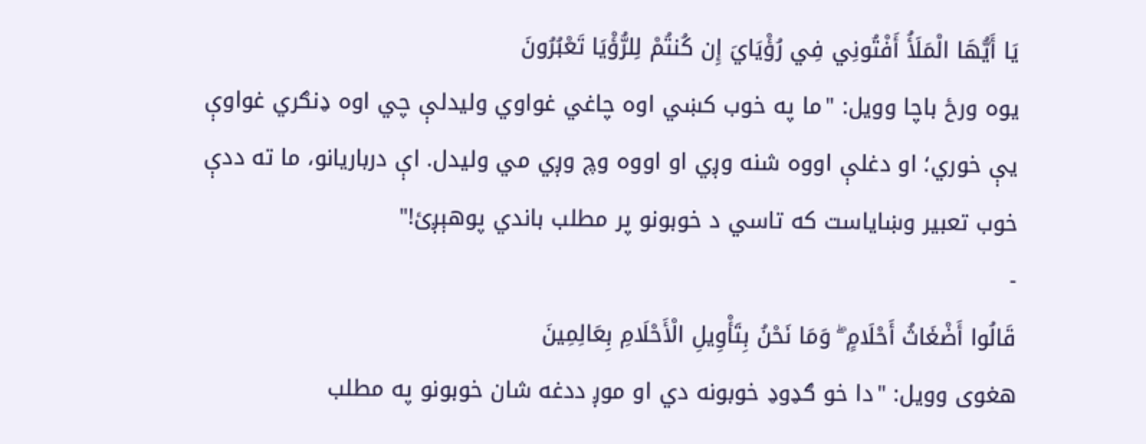يَا أَيُّهَا الْمَلَأُ أَفْتُونِي فِي رُؤْيَايَ إِن كُنتُمْ لِلرُّؤْيَا تَعْبُرُونَ
يوه ورځ باچا وويل: "ما په خوب کښي اوه چاغي غواوي ولیدلې چي اوه ډنګري غواوې یې خوري؛ او دغلې اووه شنه وږي او اووه وچ وږي مي ولیدل. اې درباريانو، ما ته ددې خوب تعبير وښاياست كه تاسي د خوبونو پر مطلب باندي پوهېږئ!"
-
قَالُوا أَضْغَاثُ أَحْلَامٍ ۖ وَمَا نَحْنُ بِتَأْوِيلِ الْأَحْلَامِ بِعَالِمِينَ
هغوى وويل: "دا خو ګډوډ خوبونه دي او موږ ددغه شان خوبونو په مطلب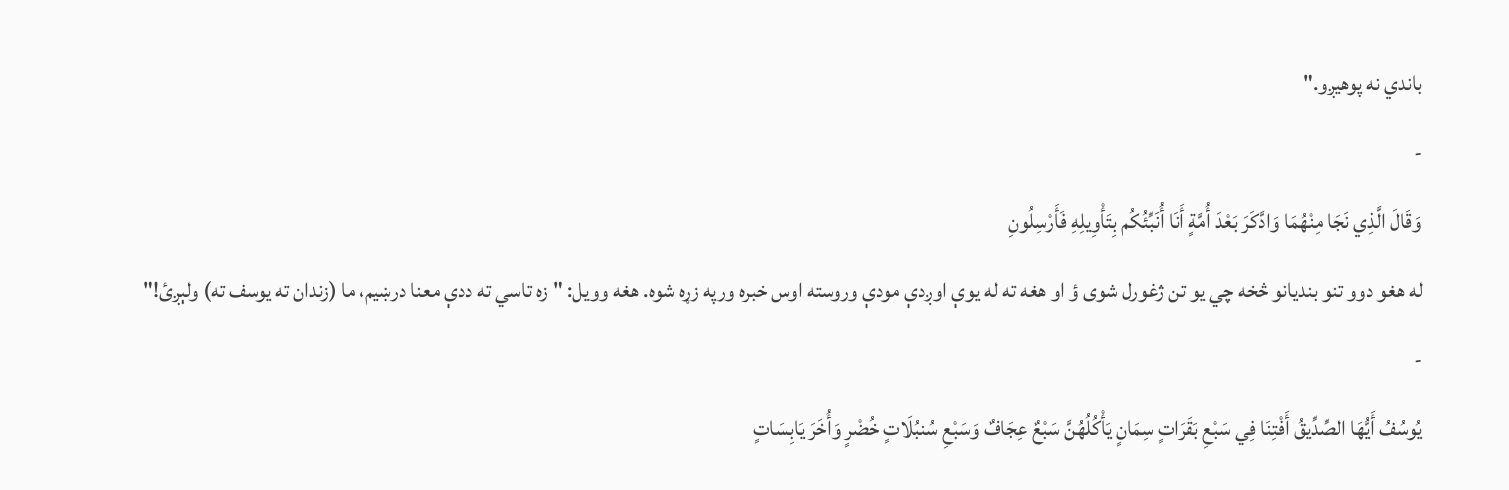باندي نه پوهیږو."
-
وَقَالَ الَّذِي نَجَا مِنْهُمَا وَادَّكَرَ بَعْدَ أُمَّةٍ أَنَا أُنَبِّئُكُم بِتَأْوِيلِهِ فَأَرْسِلُونِ
له هغو دوو تنو بنديانو څخه چي يو تن ژغورل شوى ؤ او هغه ته له يوې اوږدې مودې وروسته اوس خبره ورپه زړه شوه. هغه وويل: "زه تاسي ته ددې معنا درښيم، ما (زندان ته يوسف ته) ولېږئ!"
-
يُوسُفُ أَيُّهَا الصِّدِّيقُ أَفْتِنَا فِي سَبْعِ بَقَرَاتٍ سِمَانٍ يَأْكُلُهُنَّ سَبْعٌ عِجَافٌ وَسَبْعِ سُنبُلَاتٍ خُضْرٍ وَأُخَرَ يَابِسَاتٍ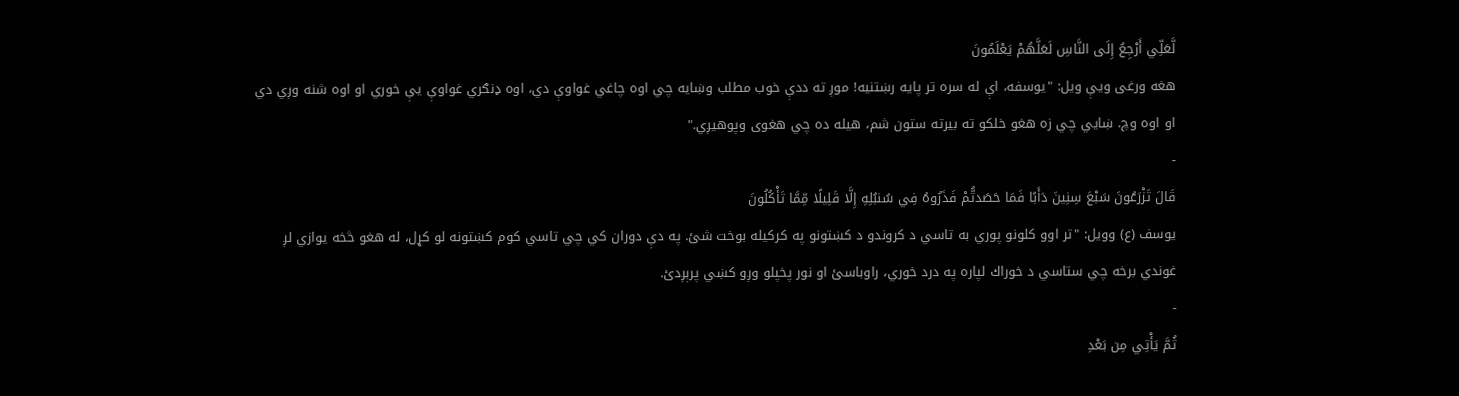لَّعَلِّي أَرْجِعُ إِلَى النَّاسِ لَعَلَّهُمْ يَعْلَمُونَ
هغه ورغى ویې ويل: "يوسفه، اې له سره تر پايه رښتنيه! موږ ته ددې خوب مطلب وښايه چي اوه چاغي غواوې دي، اوه ډنګري غواوې یې خوري او اوه شنه وږي دي او اوه وچ. ښايي چي زه هغو خلكو ته بيرته ستون شم، هيله ده چي هغوى وپوهیږي."
-
قَالَ تَزْرَعُونَ سَبْعَ سِنِينَ دَأَبًا فَمَا حَصَدتُّمْ فَذَرُوهُ فِي سُنبُلِهِ إِلَّا قَلِيلًا مِّمَّا تَأْكُلُونَ
يوسف (ع) وويل: "تر اوو كلونو پوري به تاسي د كروندو د كښتونو په كركيله بوخت شئ. په دې دوران کي چي تاسي كوم كښتونه لو کړل، له هغو څخه یوازي لږ غوندي برخه چي ستاسي د خوراك لپاره په درد خوري، راوباسئ او نور پخپلو وږو کښي پرېږدئ.
-
ثُمَّ يَأْتِي مِن بَعْدِ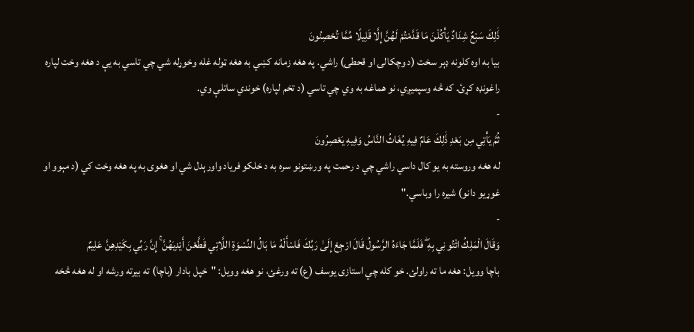ذَٰلِكَ سَبْعٌ شِدَادٌ يَأْكُلْنَ مَا قَدَّمْتُمْ لَهُنَّ إِلَّا قَلِيلًا مِّمَّا تُحْصِنُونَ
بيا به اوه كلونه ډېر سخت (د وچکالۍ او قحطۍ) راشي. په هغه زمانه کښي به هغه ټوله غله وخوړله شي چي تاسي به یې د هغه وخت لپاره راغونډه کړئ. كه څه وسپميږي، نو هماغه به وي چي تاسي (د تخم لپاره) خوندي ساتلې وي.
-
ثُمَّ يَأْتِي مِن بَعْدِ ذَٰلِكَ عَامٌ فِيهِ يُغَاثُ النَّاسُ وَفِيهِ يَعْصِرُونَ
له هغه وروسته به يو كال داسي راشي چي د رحمت په ورښتونو سره به د خلكو فرياد واورېدل شي او هغوى به په هغه وخت كي (د مېوو او غوړیو دانو) شيره را وباسي."
-
وَقَالَ الْمَلِكُ ائْتُونِي بِهِ ۖ فَلَمَّا جَاءَهُ الرَّسُولُ قَالَ ارْجِعْ إِلَىٰ رَبِّكَ فَاسْأَلْهُ مَا بَالُ النِّسْوَةِ اللَّاتِي قَطَّعْنَ أَيْدِيَهُنَّ ۚ إِنَّ رَبِّي بِكَيْدِهِنَّ عَلِيمٌ
باچا وويل: هغه ما ته راولئ. خو كله چي استازى يوسف (ع) ته ورغئ، نو هغه وويل: "خپل بادار (باچا) ته بيرته ورشه او له هغه څخه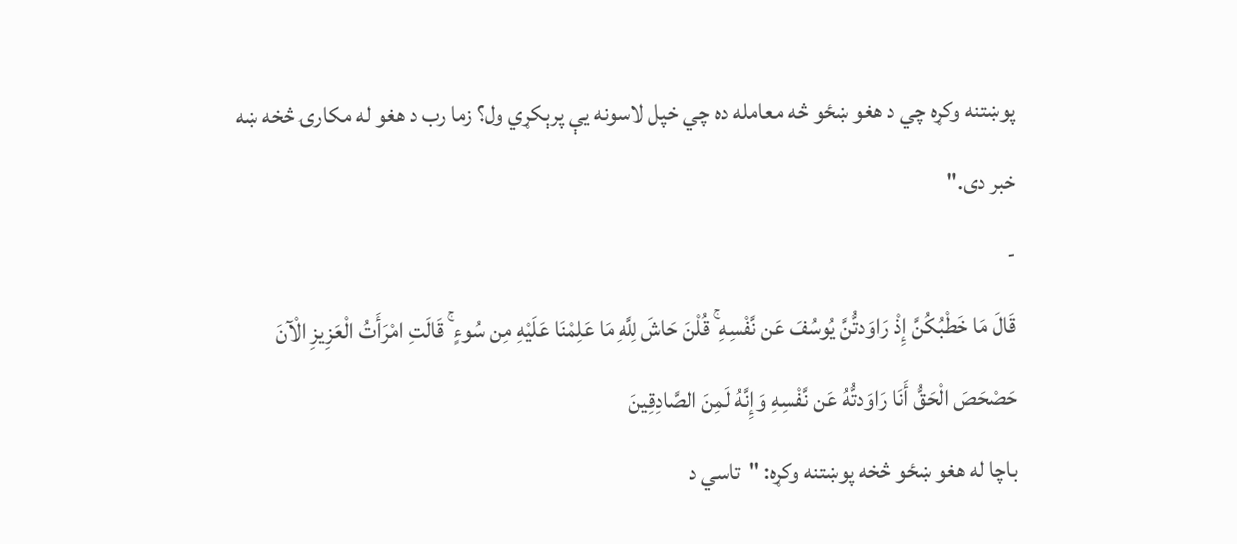پوښتنه وکړه چي د هغو ښځو څه معامله ده چي خپل لاسونه یې پرېکړي ول؟ زما رب د هغو له مكارۍ څخه ښه خبر دى."
-
قَالَ مَا خَطْبُكُنَّ إِذْ رَاوَدتُّنَّ يُوسُفَ عَن نَّفْسِهِ ۚ قُلْنَ حَاشَ لِلَّهِ مَا عَلِمْنَا عَلَيْهِ مِن سُوءٍ ۚ قَالَتِ امْرَأَتُ الْعَزِيزِ الْآنَ حَصْحَصَ الْحَقُّ أَنَا رَاوَدتُّهُ عَن نَّفْسِهِ وَإِنَّهُ لَمِنَ الصَّادِقِينَ
باچا له هغو ښځو څخه پوښتنه وکړه: "تاسي د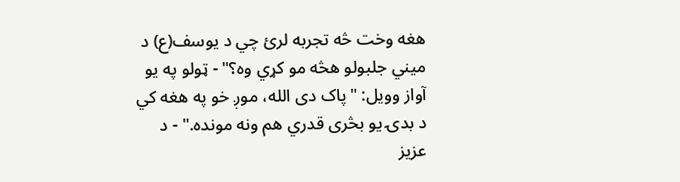هغه وخت څه تجربه لرئ چي د يوسف(ع) د میني جلبولو هڅه مو کړي وه؟" - ټولو په يو آواز وويل: "پاک دی الله، موږ خو په هغه کي د بدۍ يو بڅرى قدري هم ونه مونده." - د عزيز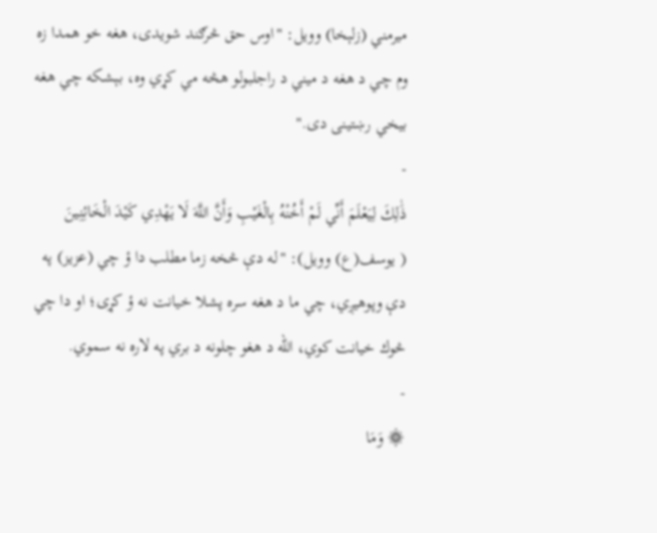ميرمني (زلېخا) وويل: "اوس حق څرګند شويدى، هغه خو همدا زه وم چي د هغه د میني د راجلبولو هڅه مي کړي وه، بېشكه چي هغه بيخي رښتينى دى."
-
ذَٰلِكَ لِيَعْلَمَ أَنِّي لَمْ أَخُنْهُ بِالْغَيْبِ وَأَنَّ اللَّهَ لَا يَهْدِي كَيْدَ الْخَائِنِينَ
( يوسف(ع) وويل): "له دې څخه زما مطلب دا ؤ چي (عزيز) په دې وپوهیږي، چي ما د هغه سره پشلا خيانت نه ؤ کړی؛ او دا چي څوك خيانت كوي، الله د هغو چلونه د بري په لاره نه سموي.
-
۞ وَمَا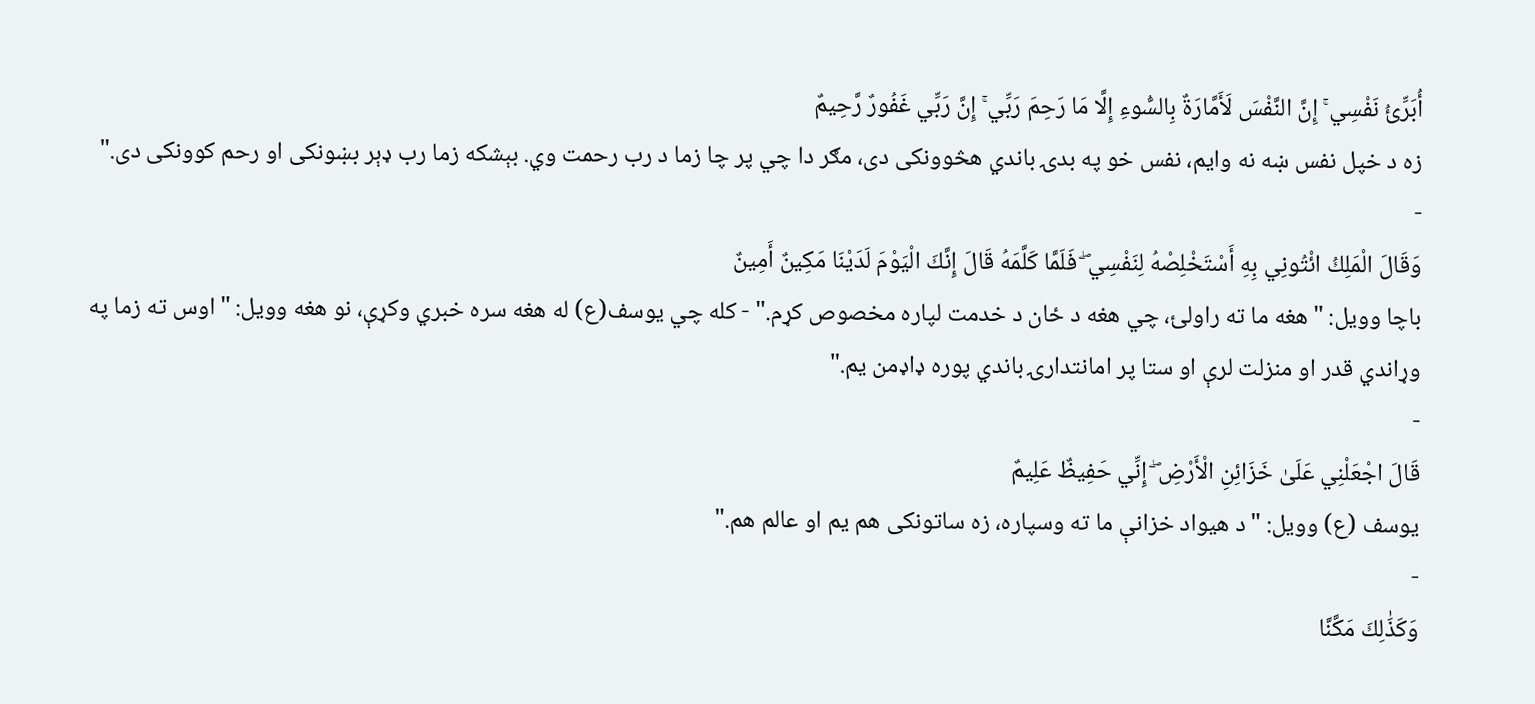أُبَرِّئُ نَفْسِي ۚ إِنَّ النَّفْسَ لَأَمَّارَةٌ بِالسُّوءِ إِلَّا مَا رَحِمَ رَبِّي ۚ إِنَّ رَبِّي غَفُورٌ رَّحِيمٌ
زه د خپل نفس ښه نه وايم، نفس خو په بدۍ باندي هڅوونكى دى، مګر دا چي پر چا زما د رب رحمت وي. بېشكه زما رب ډېر بښونکی او رحم كوونكى دى."
-
وَقَالَ الْمَلِكُ ائْتُونِي بِهِ أَسْتَخْلِصْهُ لِنَفْسِي ۖ فَلَمَّا كَلَّمَهُ قَالَ إِنَّكَ الْيَوْمَ لَدَيْنَا مَكِينٌ أَمِينٌ
باچا وويل: "هغه ما ته راولئ، چي هغه د ځان د خدمت لپاره مخصوص کړم." - كله چي يوسف(ع) له هغه سره خبري وکړې، نو هغه وويل: "اوس ته زما په وړاندي قدر او منزلت لرې او ستا پر امانتدارۍ باندي پوره ډاډمن يم."
-
قَالَ اجْعَلْنِي عَلَىٰ خَزَائِنِ الْأَرْضِ ۖ إِنِّي حَفِيظٌ عَلِيمٌ
يوسف (ع) وويل: "د هيواد خزانې ما ته وسپاره، زه ساتونكى هم يم او عالم هم."
-
وَكَذَٰلِكَ مَكَّنَّا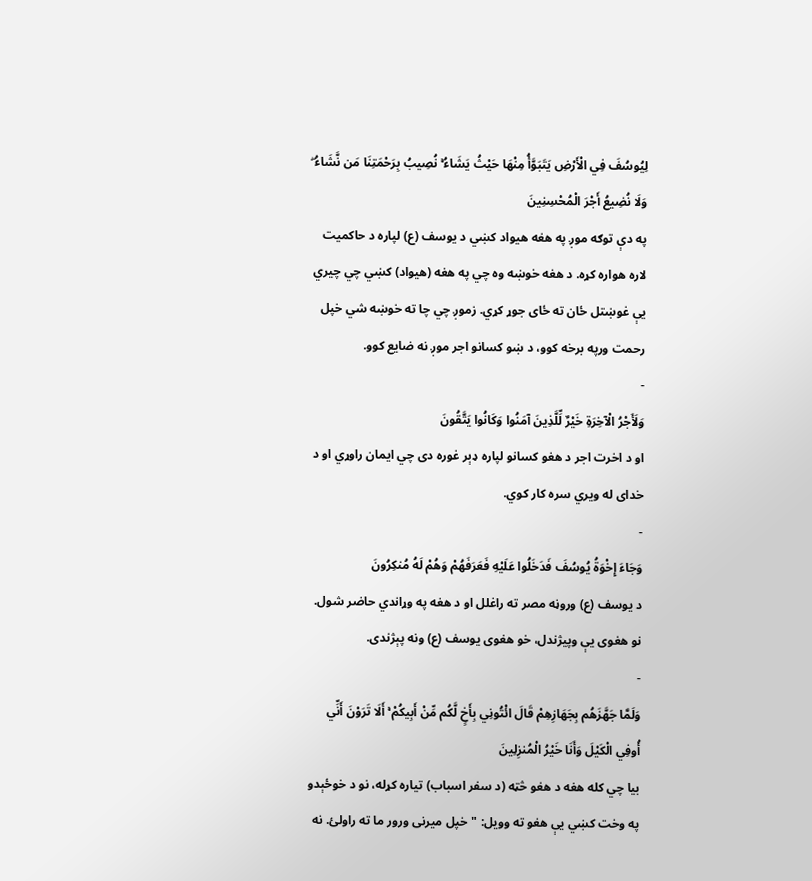لِيُوسُفَ فِي الْأَرْضِ يَتَبَوَّأُ مِنْهَا حَيْثُ يَشَاءُ ۚ نُصِيبُ بِرَحْمَتِنَا مَن نَّشَاءُ ۖ وَلَا نُضِيعُ أَجْرَ الْمُحْسِنِينَ
په دې توګه موږ په هغه هيواد کښي د يوسف (ع) لپاره د حاكميت لاره هواره کړه. د هغه خوښه وه چي په هغه (هيواد) کښي چي چيري یې غوښتل ځان ته ځاى جوړ کړي. زموږ چي چا ته خوښه شي خپل رحمت ورپه برخه كوو، د ښو كسانو اجر موږ نه ضايع كوو.
-
وَلَأَجْرُ الْآخِرَةِ خَيْرٌ لِّلَّذِينَ آمَنُوا وَكَانُوا يَتَّقُونَ
او د اخرت اجر د هغو كسانو لپاره ډېر غوره دى چي ايمان راوړي او د خداى له ويري سره كار كوي.
-
وَجَاءَ إِخْوَةُ يُوسُفَ فَدَخَلُوا عَلَيْهِ فَعَرَفَهُمْ وَهُمْ لَهُ مُنكِرُونَ
د يوسف (ع) وروڼه مصر ته راغلل او د هغه په وړاندي حاضر شول. نو هغوى یې وپيژندل، خو هغوى یوسف (ع) ونه پېژندی.
-
وَلَمَّا جَهَّزَهُم بِجَهَازِهِمْ قَالَ ائْتُونِي بِأَخٍ لَّكُم مِّنْ أَبِيكُمْ ۚ أَلَا تَرَوْنَ أَنِّي أُوفِي الْكَيْلَ وَأَنَا خَيْرُ الْمُنزِلِينَ
بيا چي كله هغه د هغو څټه (د سفر اسباب) تياره کړله، نو د خوځېدو په وخت کښي یې هغو ته وويل: "خپل ميرنى ورور ما ته راولئ. نه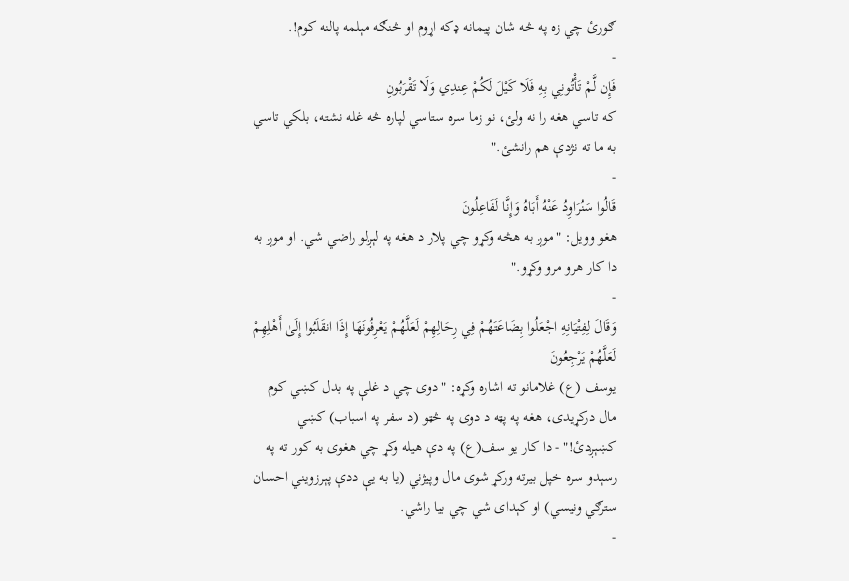ګورئ چي زه په څه شان پيمانه ډکه اړوم او څنګه مېلمه پالنه كوم!.
-
فَإِن لَّمْ تَأْتُونِي بِهِ فَلَا كَيْلَ لَكُمْ عِندِي وَلَا تَقْرَبُونِ
كه تاسي هغه را نه ولئ، نو زما سره ستاسي لپاره څه غله نشته، بلکي تاسي به ما ته نژدې هم رانشئ."
-
قَالُوا سَنُرَاوِدُ عَنْهُ أَبَاهُ وَإِنَّا لَفَاعِلُونَ
هغو وويل: "موږ به هڅه وکړو چي پلار د هغه په لېږلو راضي شي. او موږ به دا كار هرو مرو وکړو."
-
وَقَالَ لِفِتْيَانِهِ اجْعَلُوا بِضَاعَتَهُمْ فِي رِحَالِهِمْ لَعَلَّهُمْ يَعْرِفُونَهَا إِذَا انقَلَبُوا إِلَىٰ أَهْلِهِمْ لَعَلَّهُمْ يَرْجِعُونَ
يوسف (ع) غلامانو ته اشاره وکړه: "دوى چي د غلې په بدل کښي كوم مال درکړيدى، هغه په پټه د دوى په څټو (د سفر په اسباب) کښي كښېږدئ!" - دا كار يو سف(ع) په دې هيله وکړ چي هغوى به كور ته په رسېدو سره خپل بيرته ورکړ شوى مال وپيژني (يا به یې ددې پېرزويني احسان سترګي ونيسي) او کېدای شي چي بيا راشي.
-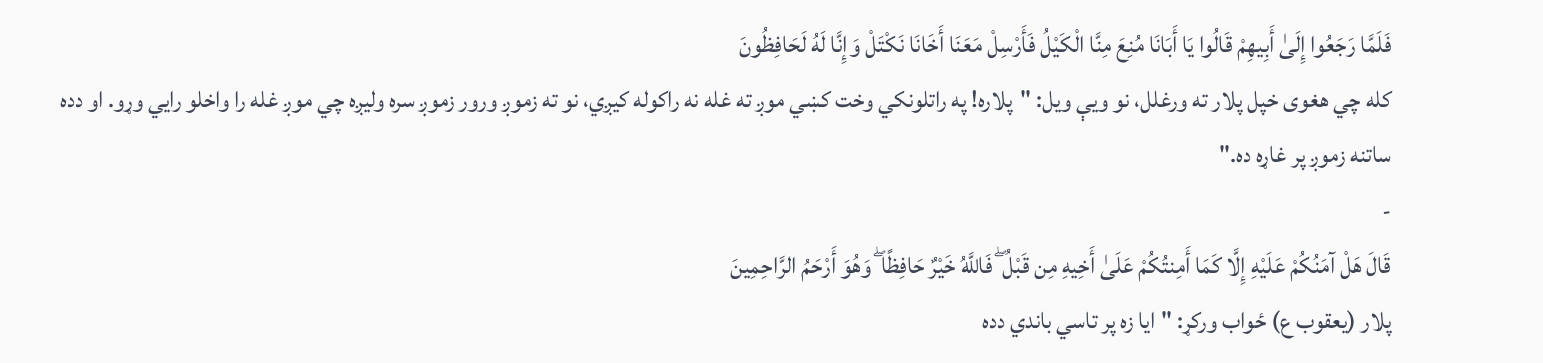فَلَمَّا رَجَعُوا إِلَىٰ أَبِيهِمْ قَالُوا يَا أَبَانَا مُنِعَ مِنَّا الْكَيْلُ فَأَرْسِلْ مَعَنَا أَخَانَا نَكْتَلْ وَإِنَّا لَهُ لَحَافِظُونَ
كله چي هغوى خپل پلار ته ورغلل، نو ویې ويل: "پلاره! په راتلونكي وخت کښي موږ ته غله نه راكوله کیږي، نو ته زموږ ورور زموږ سره وليږه چي موږ غله را واخلو رايي وړو. او دده ساتنه زموږ پر غاړه ده."
-
قَالَ هَلْ آمَنُكُمْ عَلَيْهِ إِلَّا كَمَا أَمِنتُكُمْ عَلَىٰ أَخِيهِ مِن قَبْلُ ۖ فَاللَّهُ خَيْرٌ حَافِظًا ۖ وَهُوَ أَرْحَمُ الرَّاحِمِينَ
پلار (یعقوب ع) ځواب ورکړ: "ايا زه پر تاسي باندي دده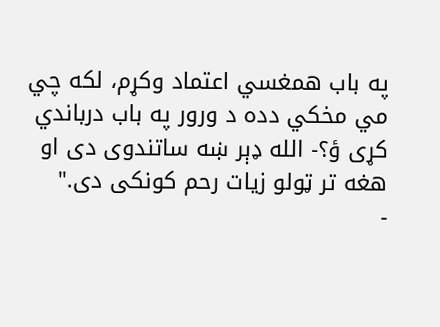په باب همغسي اعتماد وکړم، لكه چي مي مخکي دده د ورور په باب درباندي کړی ؤ؟- الله ډېر ښه ساتندوى دى او هغه تر ټولو زيات رحم كونكى دى."
-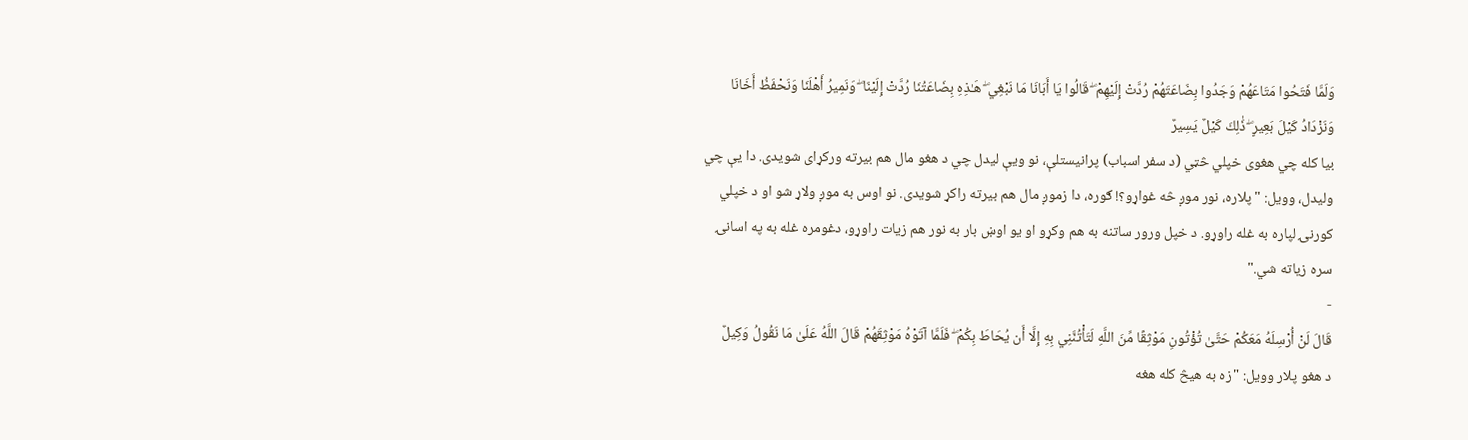وَلَمَّا فَتَحُوا مَتَاعَهُمْ وَجَدُوا بِضَاعَتَهُمْ رُدَّتْ إِلَيْهِمْ ۖ قَالُوا يَا أَبَانَا مَا نَبْغِي ۖ هَـٰذِهِ بِضَاعَتُنَا رُدَّتْ إِلَيْنَا ۖ وَنَمِيرُ أَهْلَنَا وَنَحْفَظُ أَخَانَا وَنَزْدَادُ كَيْلَ بَعِيرٍ ۖ ذَٰلِكَ كَيْلٌ يَسِيرٌ
بيا كله چي هغوى خپلي څټي (د سفر اسباب) پرانيستلې، نو ویې ليدل چي د هغو مال هم بيرته ورکړای شويدى. دا یې چي وليدل، وويل: "پلاره، نور موږ څه غواړو؟! ګوره، دا زموږ مال هم بيرته راکړ شويدى. نو اوس به موږ ولاړ شو او د خپلي كورنۍ لپاره به غله راوړو. د خپل ورور ساتنه به هم وکړو او يو اوښ بار به نور هم زيات راوړو، دغومره غله به په اسانۍ سره زياته شي."
-
قَالَ لَنْ أُرْسِلَهُ مَعَكُمْ حَتَّىٰ تُؤْتُونِ مَوْثِقًا مِّنَ اللَّهِ لَتَأْتُنَّنِي بِهِ إِلَّا أَن يُحَاطَ بِكُمْ ۖ فَلَمَّا آتَوْهُ مَوْثِقَهُمْ قَالَ اللَّهُ عَلَىٰ مَا نَقُولُ وَكِيلٌ
د هغو پلار وويل: "زه به هيڅ كله هغه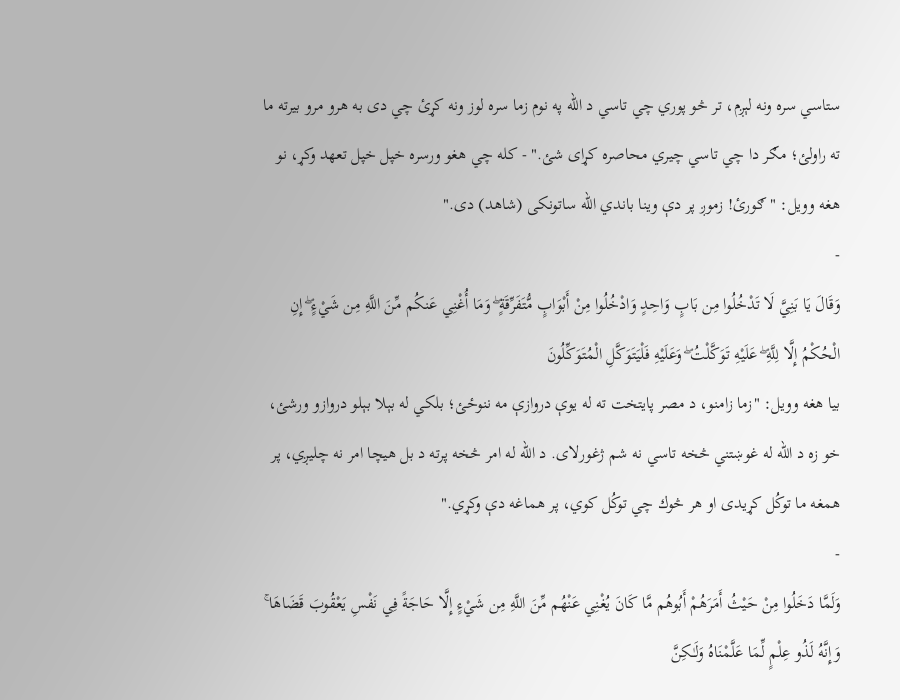ستاسي سره ونه لېږم، تر څو پوري چي تاسي د الله په نوم زما سره لوز ونه کړئ چي دى به هرو مرو بيرته ما ته راولئ؛ مګر دا چي تاسي چيري محاصره کړای شئ." - كله چي هغو ورسره خپل خپل تعهد وکړ، نو هغه وويل: "ګورئ! زموږ پر دې وينا باندي الله ساتونكى (شاهد) دى."
-
وَقَالَ يَا بَنِيَّ لَا تَدْخُلُوا مِن بَابٍ وَاحِدٍ وَادْخُلُوا مِنْ أَبْوَابٍ مُّتَفَرِّقَةٍ ۖ وَمَا أُغْنِي عَنكُم مِّنَ اللَّهِ مِن شَيْءٍ ۖ إِنِ الْحُكْمُ إِلَّا لِلَّهِ ۖ عَلَيْهِ تَوَكَّلْتُ ۖ وَعَلَيْهِ فَلْيَتَوَكَّلِ الْمُتَوَكِّلُونَ
بيا هغه وويل: "زما زامنو، د مصر پايتخت ته له يوې دروازې مه ننوځئ؛ بلکي له بېلا بېلو دروازو ورشئ، خو زه د الله له غوښتني څخه تاسي نه شم ژغورلاى. د الله له امر څخه پرته د بل هيچا امر نه چليږي، پر همغه ما توكُل کړيدى او هر څوك چي توكُل كوي، پر هماغه دې وکړي."
-
وَلَمَّا دَخَلُوا مِنْ حَيْثُ أَمَرَهُمْ أَبُوهُم مَّا كَانَ يُغْنِي عَنْهُم مِّنَ اللَّهِ مِن شَيْءٍ إِلَّا حَاجَةً فِي نَفْسِ يَعْقُوبَ قَضَاهَا ۚ وَإِنَّهُ لَذُو عِلْمٍ لِّمَا عَلَّمْنَاهُ وَلَـٰكِنَّ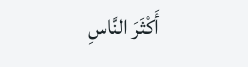أَكْثَرَ النَّاسِ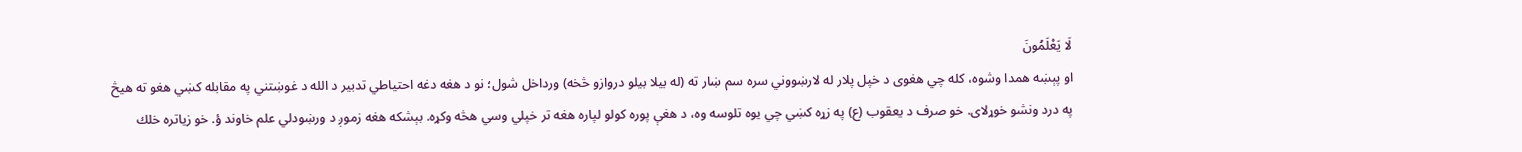لَا يَعْلَمُونَ
او پېښه همدا وشوه، كله چي هغوى د خپل پلار له لارښووني سره سم ښار ته (له بيلا بيلو دروازو څخه) ورداخل شول؛ نو د هغه دغه احتياطي تدبير د الله د غوښتني په مقابله کښي هغو ته هيڅ په درد ونشو خوړلای. خو صرف د يعقوب (ع) په زړه کښي چي يوه تلوسه وه، د هغې پوره كولو لپاره هغه تر خپلي وسي هڅه وکړه. بېشكه هغه زموږ د ورښودلي علم خاوند ؤ. خو زياتره خلك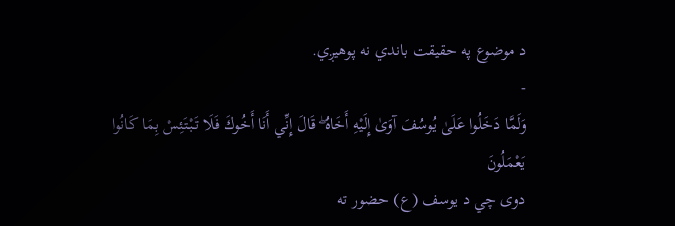د موضوع په حقيقت باندي نه پوهيږي.
-
وَلَمَّا دَخَلُوا عَلَىٰ يُوسُفَ آوَىٰ إِلَيْهِ أَخَاهُ ۖ قَالَ إِنِّي أَنَا أَخُوكَ فَلَا تَبْتَئِسْ بِمَا كَانُوا يَعْمَلُونَ
دوى چي د يوسف (ع) حضور ته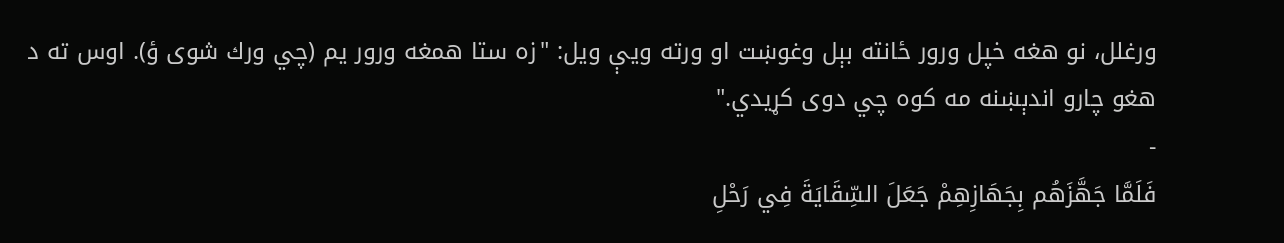ورغلل، نو هغه خپل ورور ځانته بېل وغوښت او ورته ويې ويل: "زه ستا همغه ورور يم (چي ورك شوى ؤ). اوس ته د هغو چارو اندېښنه مه كوه چي دوى کړيدي."
-
فَلَمَّا جَهَّزَهُم بِجَهَازِهِمْ جَعَلَ السِّقَايَةَ فِي رَحْلِ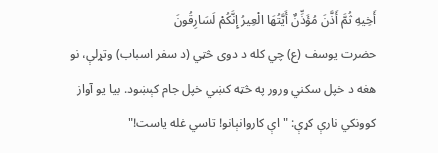أَخِيهِ ثُمَّ أَذَّنَ مُؤَذِّنٌ أَيَّتُهَا الْعِيرُ إِنَّكُمْ لَسَارِقُونَ
حضرت يوسف (ع) چي كله د دوى څټي (د سفر اسباب) وتړلې، نو هغه د خپل سكني ورور په څټه کښي خپل جام كېښود. بيا يو آواز كوونكي نارې کړې: "اې كاروانېانو! تاسي غله ياست!"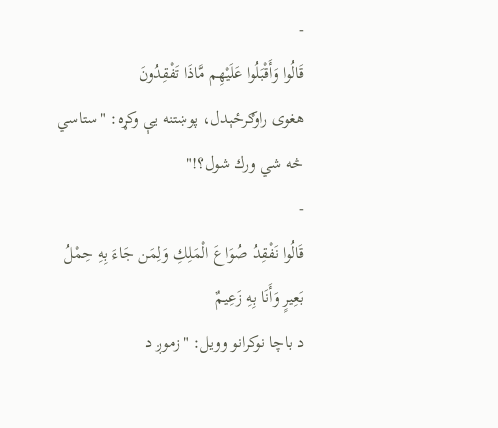-
قَالُوا وَأَقْبَلُوا عَلَيْهِم مَّاذَا تَفْقِدُونَ
هغوى راوګرځېدل، پوښتنه یې وکړه: "ستاسي څه شي ورك شول؟!"
-
قَالُوا نَفْقِدُ صُوَاعَ الْمَلِكِ وَلِمَن جَاءَ بِهِ حِمْلُ بَعِيرٍ وَأَنَا بِهِ زَعِيمٌ
د باچا نوكرانو وويل: "زموږ د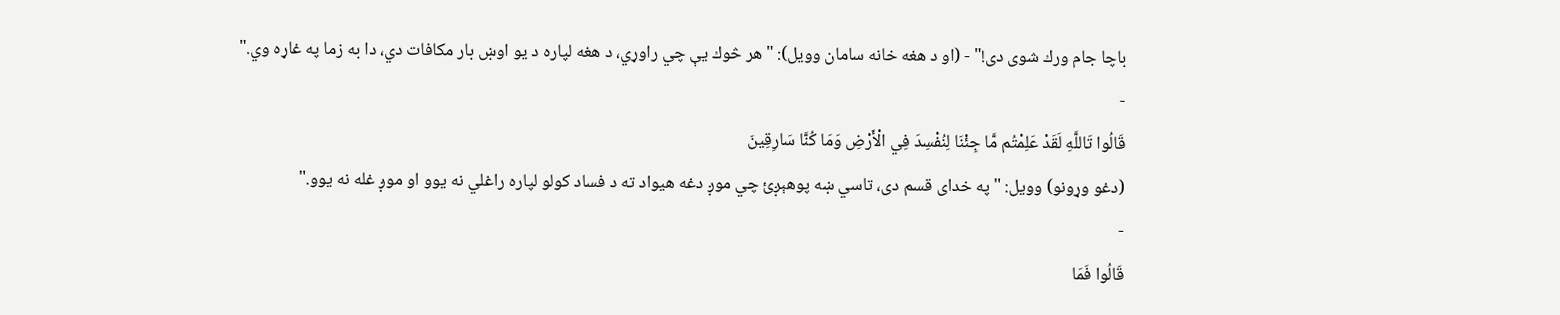باچا جام ورك شوی دی!" - (او د هغه خانه سامان وويل): "هر څوك یې چي راوړي، د هغه لپاره د يو اوښ بار مكافات دي، دا به زما په غاړه وي."
-
قَالُوا تَاللَّهِ لَقَدْ عَلِمْتُم مَّا جِئْنَا لِنُفْسِدَ فِي الْأَرْضِ وَمَا كُنَّا سَارِقِينَ
(دغو وړونو) وويل: "په خداى قسم دى، تاسي ښه پوهېږئ چي موږ دغه هيواد ته د فساد كولو لپاره راغلي نه يوو او موږ غله نه يوو."
-
قَالُوا فَمَا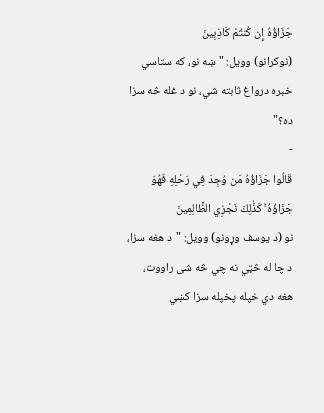جَزَاؤُهُ إِن كُنتُمْ كَاذِبِينَ
(نوکرانو) وويل: "ښه نو، كه ستاسي خبره درواغ ثابته شي، نو د غله څه سزا ده؟"
-
قَالُوا جَزَاؤُهُ مَن وُجِدَ فِي رَحْلِهِ فَهُوَ جَزَاؤُهُ ۚ كَذَٰلِكَ نَجْزِي الظَّالِمِينَ
نو (د یوسف وړونو) وويل: "د هغه سزا، د چا له څټي نه چي څه شى راووت، هغه دي خپله پخپله سزا کښي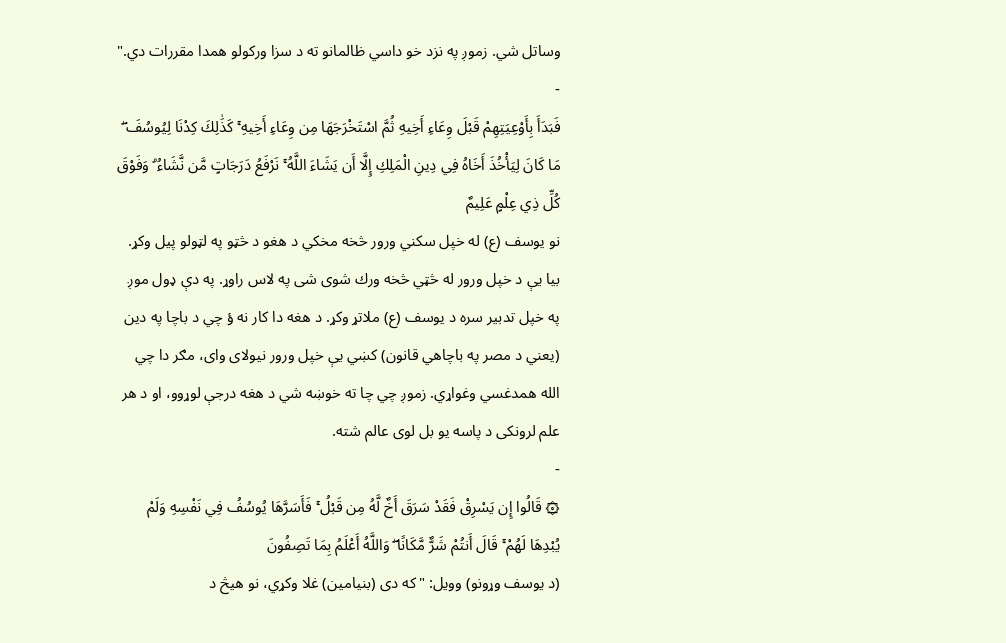وساتل شي. زموږ په نزد خو داسي ظالمانو ته د سزا وركولو همدا مقررات دي."
-
فَبَدَأَ بِأَوْعِيَتِهِمْ قَبْلَ وِعَاءِ أَخِيهِ ثُمَّ اسْتَخْرَجَهَا مِن وِعَاءِ أَخِيهِ ۚ كَذَٰلِكَ كِدْنَا لِيُوسُفَ ۖ مَا كَانَ لِيَأْخُذَ أَخَاهُ فِي دِينِ الْمَلِكِ إِلَّا أَن يَشَاءَ اللَّهُ ۚ نَرْفَعُ دَرَجَاتٍ مَّن نَّشَاءُ ۗ وَفَوْقَ كُلِّ ذِي عِلْمٍ عَلِيمٌ
نو يوسف (ع) له خپل سكني ورور څخه مخکي د هغو د څټو په لټولو پيل وکړ. بيا یې د خپل ورور له څټي څخه ورك شوى شى په لاس راوړ. په دې ډول موږ په خپل تدبير سره د يوسف (ع) ملاتړ وکړ. د هغه دا كار نه ؤ چي د باچا په دين (يعني د مصر په باچاهي قانون) کښي یې خپل ورور نيولاى واى، مګر دا چي الله همدغسي وغواړي. زموږ چي چا ته خوښه شي د هغه درجې لوړوو، او د هر علم لرونكى د پاسه یو بل لوی عالم شته.
-
۞ قَالُوا إِن يَسْرِقْ فَقَدْ سَرَقَ أَخٌ لَّهُ مِن قَبْلُ ۚ فَأَسَرَّهَا يُوسُفُ فِي نَفْسِهِ وَلَمْ يُبْدِهَا لَهُمْ ۚ قَالَ أَنتُمْ شَرٌّ مَّكَانًا ۖ وَاللَّهُ أَعْلَمُ بِمَا تَصِفُونَ
(د یوسف وړونو) وويل: "كه دى (بنیامین) غلا وکړي، نو هيڅ د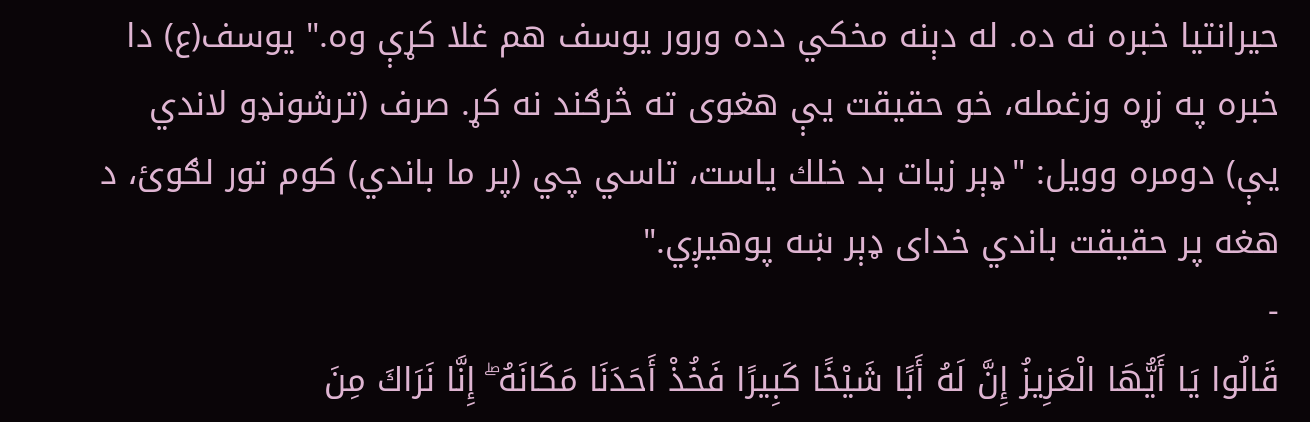حيرانتيا خبره نه ده. له دېنه مخکي دده ورور يوسف هم غلا کړې وه." يوسف(ع) دا خبره په زړه وزغمله، خو حقيقت یې هغوى ته څرګند نه کړ. صرف (ترشونډو لاندي یې) دومره وويل: "ډېر زيات بد خلك ياست، تاسي چي (پر ما باندي) كوم تور لګوئ، د هغه پر حقيقت باندي خداى ډېر ښه پوهیږي."
-
قَالُوا يَا أَيُّهَا الْعَزِيزُ إِنَّ لَهُ أَبًا شَيْخًا كَبِيرًا فَخُذْ أَحَدَنَا مَكَانَهُ ۖ إِنَّا نَرَاكَ مِنَ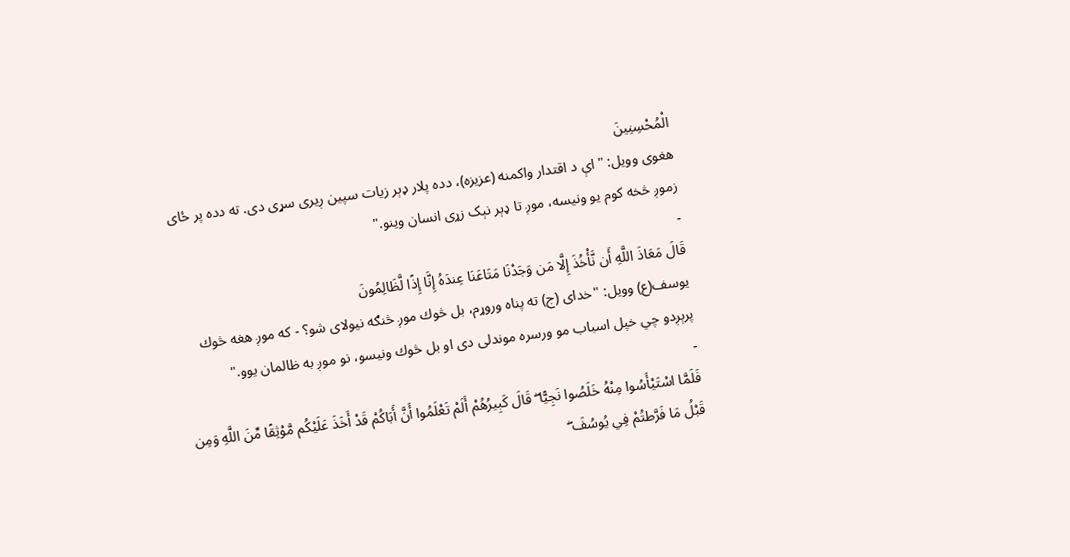الْمُحْسِنِينَ
هغوى وويل: "اې د اقتدار واكمنه (عزيزه)، دده پلار ډېر زيات سپين ږیری سړی دى. ته دده پر ځاى زموږ څخه كوم يو ونيسه، موږ تا ډېر نېک زړى انسان وينو."
-
قَالَ مَعَاذَ اللَّهِ أَن نَّأْخُذَ إِلَّا مَن وَجَدْنَا مَتَاعَنَا عِندَهُ إِنَّا إِذًا لَّظَالِمُونَ
يوسف(ع) وويل: "خداى (ج) ته پناه وروړم، بل څوك موږ څنګه نيولای شو؟ - كه موږ هغه څوك پرېږدو چي خپل اسباب مو ورسره موندلى دى او بل څوك ونيسو، نو موږ به ظالمان يوو."
-
فَلَمَّا اسْتَيْأَسُوا مِنْهُ خَلَصُوا نَجِيًّا ۖ قَالَ كَبِيرُهُمْ أَلَمْ تَعْلَمُوا أَنَّ أَبَاكُمْ قَدْ أَخَذَ عَلَيْكُم مَّوْثِقًا مِّنَ اللَّهِ وَمِن قَبْلُ مَا فَرَّطتُمْ فِي يُوسُفَ ۖ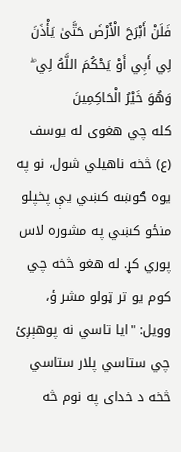فَلَنْ أَبْرَحَ الْأَرْضَ حَتَّىٰ يَأْذَنَ لِي أَبِي أَوْ يَحْكُمَ اللَّهُ لِي ۖ وَهُوَ خَيْرُ الْحَاكِمِينَ
كله چي هغوى له يوسف (ع) څخه ناهيلي شول، نو په يوه ګوښه کښي یې پخپلو منځو کښي په مشوره لاس پوري کړ. له هغو څخه چي كوم يو تر ټولو مشر ؤ، وويل: "ايا تاسي نه پوهېږئ چي ستاسي پلار ستاسي څخه د خداى په نوم څه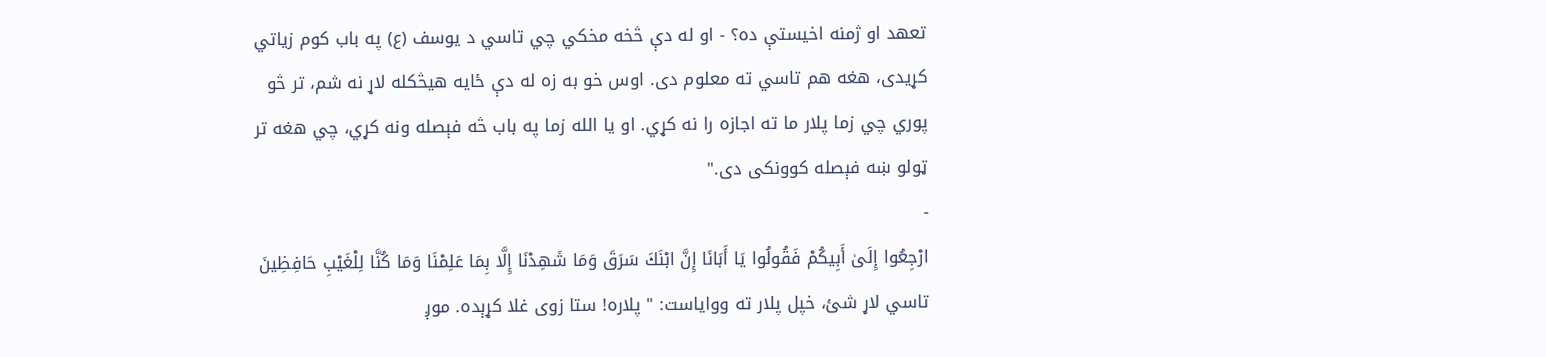تعهد او ژمنه اخيستې ده؟ - او له دې څخه مخکي چي تاسي د يوسف (ع) په باب كوم زياتي کړيدى، هغه هم تاسي ته معلوم دى. اوس خو به زه له دې ځايه هيڅكله لاړ نه شم، تر څو پوري چي زما پلار ما ته اجازه را نه کړي. او يا الله زما په باب څه فېصله ونه کړي، چي هغه تر ټولو ښه فېصله كوونكى دى."
-
ارْجِعُوا إِلَىٰ أَبِيكُمْ فَقُولُوا يَا أَبَانَا إِنَّ ابْنَكَ سَرَقَ وَمَا شَهِدْنَا إِلَّا بِمَا عَلِمْنَا وَمَا كُنَّا لِلْغَيْبِ حَافِظِينَ
تاسي لاړ شئ، خپل پلار ته وواياست: " پلاره! ستا زوى غلا کړېده. موږ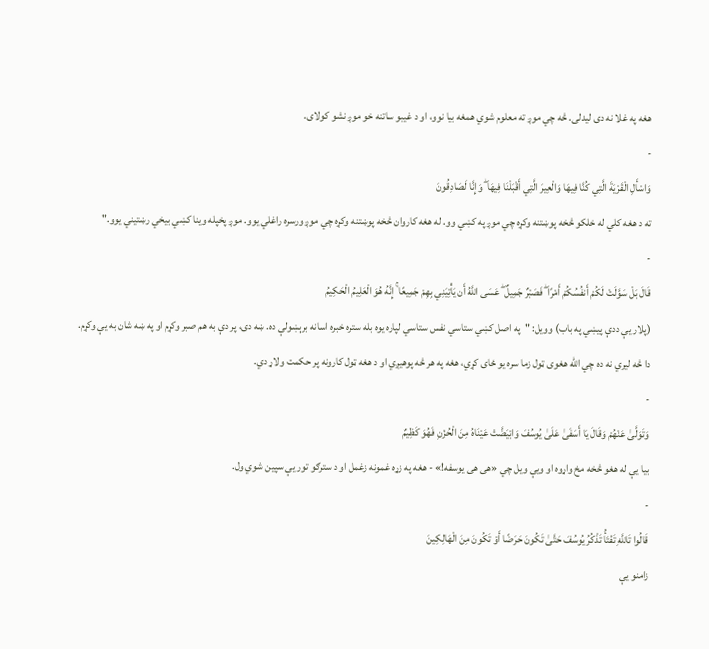هغه په غلا نه دى ليدلى. څه چي موږ ته معلوم شوي همغه بيا نوو، او د غيبو ساتنه خو موږ نشو کولای.
-
وَاسْأَلِ الْقَرْيَةَ الَّتِي كُنَّا فِيهَا وَالْعِيرَ الَّتِي أَقْبَلْنَا فِيهَا ۖ وَإِنَّا لَصَادِقُونَ
ته د هغه كلي له خلكو څخه پوښتنه وکړه چي موږ په کښي وو. له هغه كاروان څخه پوښتنه وکړه چي موږ ورسره راغلي يوو. موږ پخپله وينا کښي بيخي رښتيني يوو."
-
قَالَ بَلْ سَوَّلَتْ لَكُمْ أَنفُسُكُمْ أَمْرًا ۖ فَصَبْرٌ جَمِيلٌ ۖ عَسَى اللَّهُ أَن يَأْتِيَنِي بِهِمْ جَمِيعًا ۚ إِنَّهُ هُوَ الْعَلِيمُ الْحَكِيمُ
(پلار يې ددې پيښي په باب) وويل: "په اصل کښي ستاسي نفس ستاسي لپاره يوه بله ستره خبره اسانه برېښولې ده. ښه دی، پر دې به هم صبر وکړم او په ښه شان به یې وکړم. دا څه لیري نه ده چي الله هغوى ټول زما سره يو ځاى کړي، هغه په هر څه پوهیږي او د هغه ټول كارونه پر حكمت ولاړ دي.
-
وَتَوَلَّىٰ عَنْهُمْ وَقَالَ يَا أَسَفَىٰ عَلَىٰ يُوسُفَ وَابْيَضَّتْ عَيْنَاهُ مِنَ الْحُزْنِ فَهُوَ كَظِيمٌ
بيا یې له هغو څخه مخ واړوه او ویې ويل چي «هى هى يوسفه!» - هغه په زړه غمونه زغمل او د سترګو تور یې سپين شوي ول.
-
قَالُوا تَاللَّهِ تَفْتَأُ تَذْكُرُ يُوسُفَ حَتَّىٰ تَكُونَ حَرَضًا أَوْ تَكُونَ مِنَ الْهَالِكِينَ
زامنو یې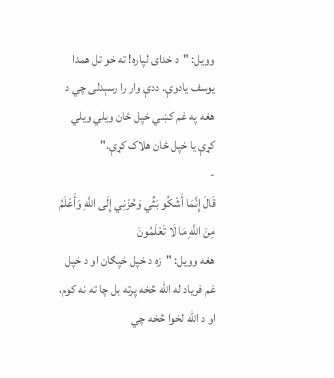وويل: "د خداى لپاره! ته خو تل همدا يوسف يادوې. ددې وار را رسېدلى چي د هغه په غم کښي خپل ځان ويلي ويلي کړې يا خپل ځان هلاک کړې."
-
قَالَ إِنَّمَا أَشْكُو بَثِّي وَحُزْنِي إِلَى اللَّهِ وَأَعْلَمُ مِنَ اللَّهِ مَا لَا تَعْلَمُونَ
هغه وويل: "زه د خپل خپګان او د خپل غم فرياد له الله څخه پرته بل چا ته نه كوم، او د الله لخوا څخه چي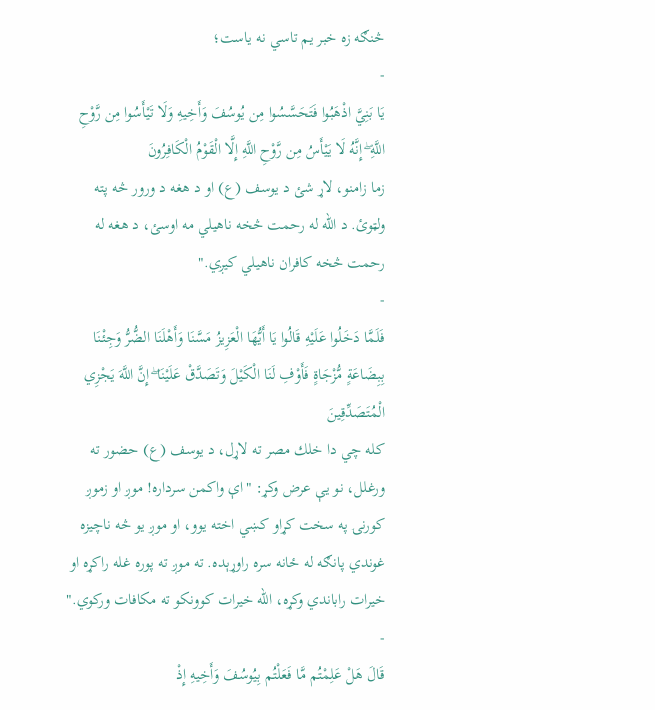څنګه زه خبر يم تاسي نه ياست؛
-
يَا بَنِيَّ اذْهَبُوا فَتَحَسَّسُوا مِن يُوسُفَ وَأَخِيهِ وَلَا تَيْأَسُوا مِن رَّوْحِ اللَّهِ ۖ إِنَّهُ لَا يَيْأَسُ مِن رَّوْحِ اللَّهِ إِلَّا الْقَوْمُ الْكَافِرُونَ
زما زامنو، لاړ شئ د يوسف (ع) او د هغه د ورور څه پته ولټوئ. د الله له رحمت څخه ناهيلي مه اوسئ، د هغه له رحمت څخه كافران ناهيلي کیږي."
-
فَلَمَّا دَخَلُوا عَلَيْهِ قَالُوا يَا أَيُّهَا الْعَزِيزُ مَسَّنَا وَأَهْلَنَا الضُّرُّ وَجِئْنَا بِبِضَاعَةٍ مُّزْجَاةٍ فَأَوْفِ لَنَا الْكَيْلَ وَتَصَدَّقْ عَلَيْنَا ۖ إِنَّ اللَّهَ يَجْزِي الْمُتَصَدِّقِينَ
كله چي دا خلك مصر ته لاړل، د يوسف (ع) حضور ته ورغلل، نو یې عرض وکړ: "اې واكمن سرداره! موږ او زموږ كورنۍ په سخت کړاو کښي اخته يوو، او موږ يو څه ناچيزه غوندي پانګه له ځانه سره راوړېده. ته موږ ته پوره غله راکړه او خيرات راباندي وکړه، الله خيرات كوونكو ته مكافات وركوي."
-
قَالَ هَلْ عَلِمْتُم مَّا فَعَلْتُم بِيُوسُفَ وَأَخِيهِ إِذْ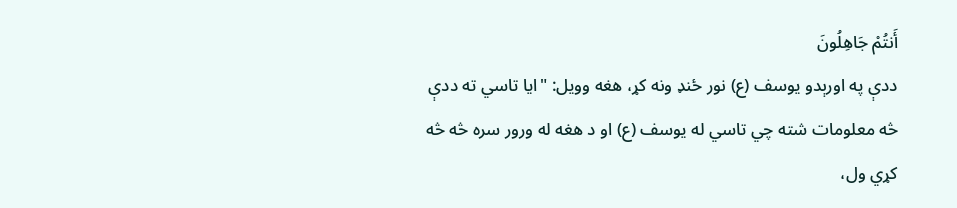أَنتُمْ جَاهِلُونَ
ددې په اورېدو يوسف (ع) نور ځنډ ونه کړ، هغه وويل: "ايا تاسي ته ددې څه معلومات شته چي تاسي له يوسف (ع) او د هغه له ورور سره څه څه کړي ول،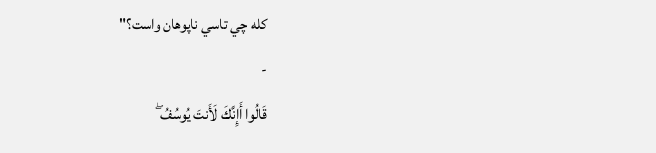كله چي تاسي ناپوهان واست؟"
-
قَالُوا أَإِنَّكَ لَأَنتَ يُوسُفُ ۖ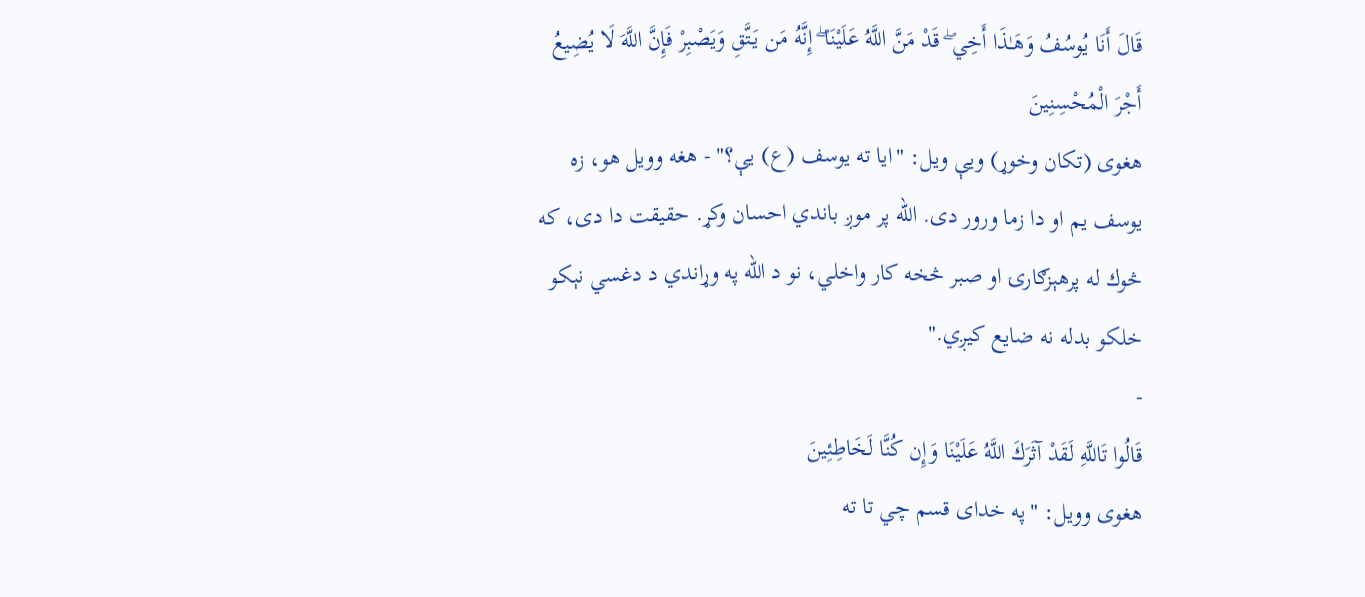قَالَ أَنَا يُوسُفُ وَهَـٰذَا أَخِي ۖ قَدْ مَنَّ اللَّهُ عَلَيْنَا ۖ إِنَّهُ مَن يَتَّقِ وَيَصْبِرْ فَإِنَّ اللَّهَ لَا يُضِيعُ أَجْرَ الْمُحْسِنِينَ
هغوى (تكان وخوړ) ویې ويل: "ايا ته يوسف (ع) یې؟" - هغه وويل هو، زه يوسف يم او دا زما ورور دى. الله پر موږ باندي احسان وکړ. حقيقت دا دى، كه څوك له پرهېزګارۍ او صبر څخه كار واخلي، نو د الله په وړاندي د دغسي نېکو خلكو بدله نه ضايع کيږي."
-
قَالُوا تَاللَّهِ لَقَدْ آثَرَكَ اللَّهُ عَلَيْنَا وَإِن كُنَّا لَخَاطِئِينَ
هغوى وويل: "په خداى قسم چي تا ته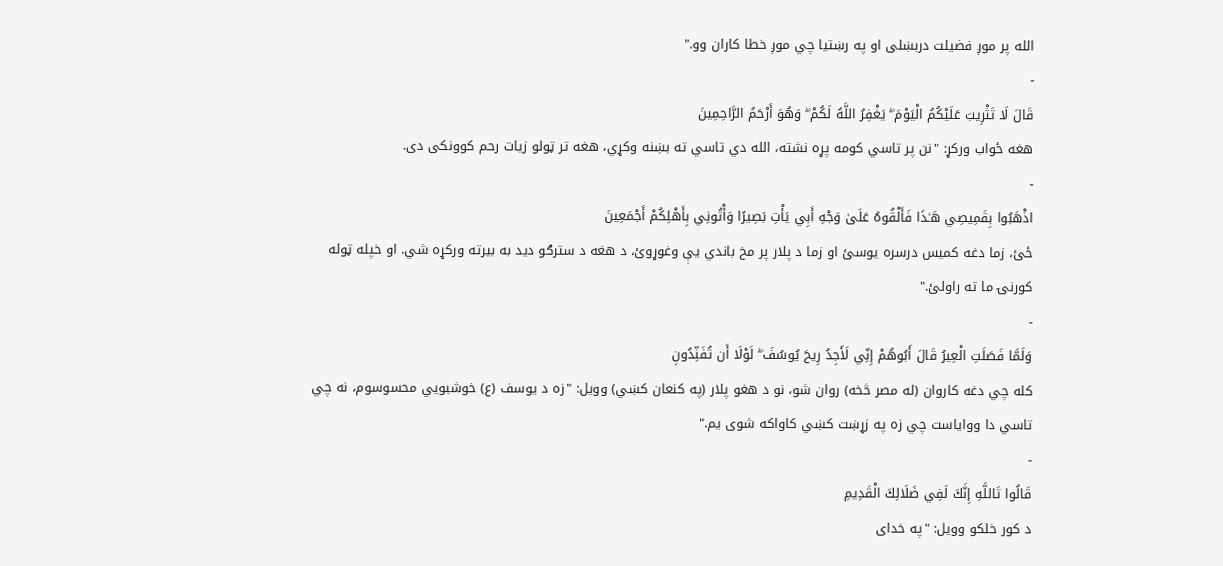الله پر موږ فضيلت دربښلى او په رښتيا چي موږ خطا كاران وو."
-
قَالَ لَا تَثْرِيبَ عَلَيْكُمُ الْيَوْمَ ۖ يَغْفِرُ اللَّهُ لَكُمْ ۖ وَهُوَ أَرْحَمُ الرَّاحِمِينَ
هغه ځواب ورکړ: "نن پر تاسي كومه پړه نشته، الله دي تاسي ته بښنه وکړي، هغه تر ټولو زيات رحم كوونكى دى.
-
اذْهَبُوا بِقَمِيصِي هَـٰذَا فَأَلْقُوهُ عَلَىٰ وَجْهِ أَبِي يَأْتِ بَصِيرًا وَأْتُونِي بِأَهْلِكُمْ أَجْمَعِينَ
ځئ، زما دغه كميس درسره يوسئ او زما د پلار پر مخ باندي یې وغوړوئ، د هغه د سترګو دید به بيرته ورکړه شي. او خپله ټوله كورنۍ ما ته راولئ."
-
وَلَمَّا فَصَلَتِ الْعِيرُ قَالَ أَبُوهُمْ إِنِّي لَأَجِدُ رِيحَ يُوسُفَ ۖ لَوْلَا أَن تُفَنِّدُونِ
كله چي دغه كاروان (له مصر څخه) روان شو، نو د هغو پلار (په كنعان کښي) وويل: "زه د يوسف (ع) خوشبويي محسوسوم، نه چي تاسي دا ووایاست چي زه په زړښت کښي كاواکه شوى يم."
-
قَالُوا تَاللَّهِ إِنَّكَ لَفِي ضَلَالِكَ الْقَدِيمِ
د كور خلكو وويل: "په خداى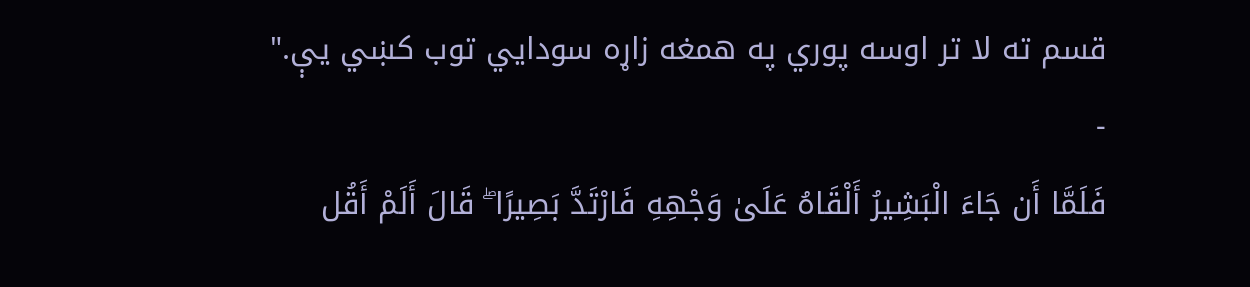قسم ته لا تر اوسه پوري په همغه زاړه سودايي توب کښي یې."
-
فَلَمَّا أَن جَاءَ الْبَشِيرُ أَلْقَاهُ عَلَىٰ وَجْهِهِ فَارْتَدَّ بَصِيرًا ۖ قَالَ أَلَمْ أَقُل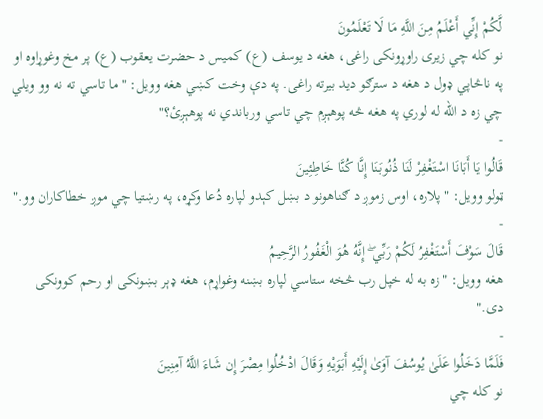لَّكُمْ إِنِّي أَعْلَمُ مِنَ اللَّهِ مَا لَا تَعْلَمُونَ
نو كله چي زيرى راوړونكى راغى، هغه د يوسف (ع) كميس د حضرت يعقوب (ع) پر مخ وغوړاوه او په ناڅاپي ډول د هغه د سترګو ديد بيرته راغی. په دې وخت کښي هغه وويل: "ما تاسي ته نه وو ويلي چي زه د الله له لوري په هغه څه پوهېږم چي تاسي ورباندي نه پوهېږئ؟"
-
قَالُوا يَا أَبَانَا اسْتَغْفِرْ لَنَا ذُنُوبَنَا إِنَّا كُنَّا خَاطِئِينَ
ټولو وويل: "پلاره، اوس زموږ د ګناهونو د بښل کېدو لپاره دُعا وکړه، په رښتيا چي موږ خطاكاران وو."
-
قَالَ سَوْفَ أَسْتَغْفِرُ لَكُمْ رَبِّي ۖ إِنَّهُ هُوَ الْغَفُورُ الرَّحِيمُ
هغه وويل: "زه به له خپل رب څخه ستاسي لپاره بښنه وغواړم، هغه ډېر بښونکی او رحم كوونكى دى."
-
فَلَمَّا دَخَلُوا عَلَىٰ يُوسُفَ آوَىٰ إِلَيْهِ أَبَوَيْهِ وَقَالَ ادْخُلُوا مِصْرَ إِن شَاءَ اللَّهُ آمِنِينَ
نو كله چي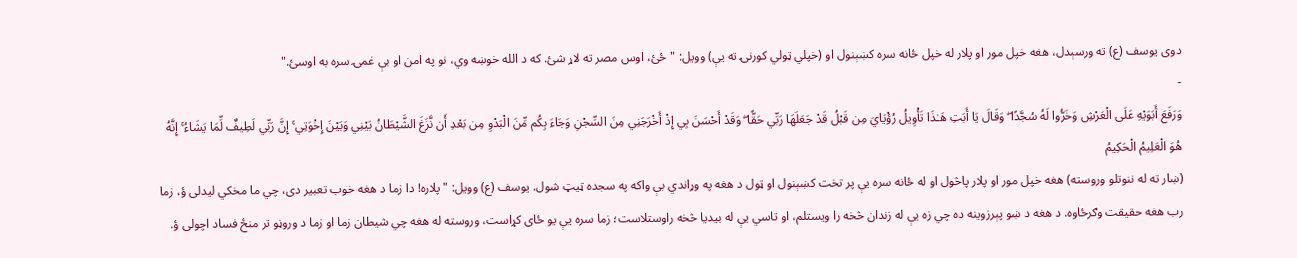دوى يوسف (ع) ته ورسېدل، هغه خپل مور او پلار له خپل ځانه سره كښېنول او (خپلي ټولي كورنۍ ته یې) وويل: "ځئ، اوس مصر ته لاړ شئ. كه د الله خوښه وي، نو په امن او بې غمۍ سره به اوسئ."
-
وَرَفَعَ أَبَوَيْهِ عَلَى الْعَرْشِ وَخَرُّوا لَهُ سُجَّدًا ۖ وَقَالَ يَا أَبَتِ هَـٰذَا تَأْوِيلُ رُؤْيَايَ مِن قَبْلُ قَدْ جَعَلَهَا رَبِّي حَقًّا ۖ وَقَدْ أَحْسَنَ بِي إِذْ أَخْرَجَنِي مِنَ السِّجْنِ وَجَاءَ بِكُم مِّنَ الْبَدْوِ مِن بَعْدِ أَن نَّزَغَ الشَّيْطَانُ بَيْنِي وَبَيْنَ إِخْوَتِي ۚ إِنَّ رَبِّي لَطِيفٌ لِّمَا يَشَاءُ ۚ إِنَّهُ هُوَ الْعَلِيمُ الْحَكِيمُ
(ښار ته له ننوتلو وروسته) هغه خپل مور او پلار پاڅول او له ځانه سره یې پر تخت كښېنول او ټول د هغه په وړاندي بې واکه په سجده ټيټ شول. يوسف (ع) وويل: "پلاره! دا زما د هغه خوب تعبير دى، چي ما مخکي ليدلى ؤ، زما رب هغه حقيقت وګرځاوه. د هغه د ښو پېرزوينه ده چي زه يې له زندان څخه را ويستلم، او تاسي یې له بيديا څخه راوستلاست؛ زما سره یې يو ځاى کړاست، وروسته له هغه چي شيطان زما او زما د وروڼو تر منځ فساد اچولى ؤ.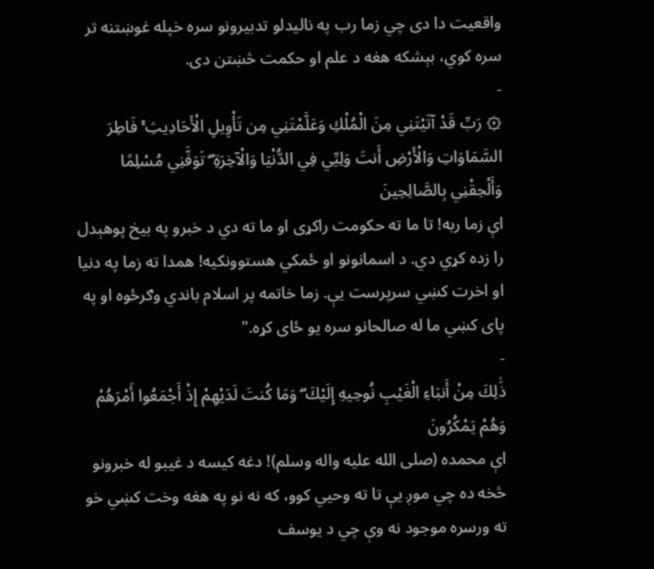واقعيت دا دى چي زما رب په ناليدلو تدبيرونو سره خپله غوښتنه تر سره كوي، بېشكه هغه د علم او حكمت څښتن دى.
-
۞ رَبِّ قَدْ آتَيْتَنِي مِنَ الْمُلْكِ وَعَلَّمْتَنِي مِن تَأْوِيلِ الْأَحَادِيثِ ۚ فَاطِرَ السَّمَاوَاتِ وَالْأَرْضِ أَنتَ وَلِيِّي فِي الدُّنْيَا وَالْآخِرَةِ ۖ تَوَفَّنِي مُسْلِمًا وَأَلْحِقْنِي بِالصَّالِحِينَ
اې زما ربه! تا ما ته حكومت راکړی او ما ته دي د خبرو په بيخ پوهېدل را زده کړي دي. د اسمانونو او ځمکي هستوونكيه! همدا ته زما په دنيا او اخرت کښي سرپرست یې. زما خاتمه پر اسلام باندي وګرځوه او په پاى کښي ما له صالحانو سره يو ځاى کړه."
-
ذَٰلِكَ مِنْ أَنبَاءِ الْغَيْبِ نُوحِيهِ إِلَيْكَ ۖ وَمَا كُنتَ لَدَيْهِمْ إِذْ أَجْمَعُوا أَمْرَهُمْ وَهُمْ يَمْكُرُونَ
اې محمده (صلى الله عليه واله وسلم)! دغه کیسه د غيبو له خبرونو څخه ده چي موږ یې تا ته وحيي كوو، كه نه نو په هغه وخت کښي خو ته ورسره موجود نه وې چي د يوسف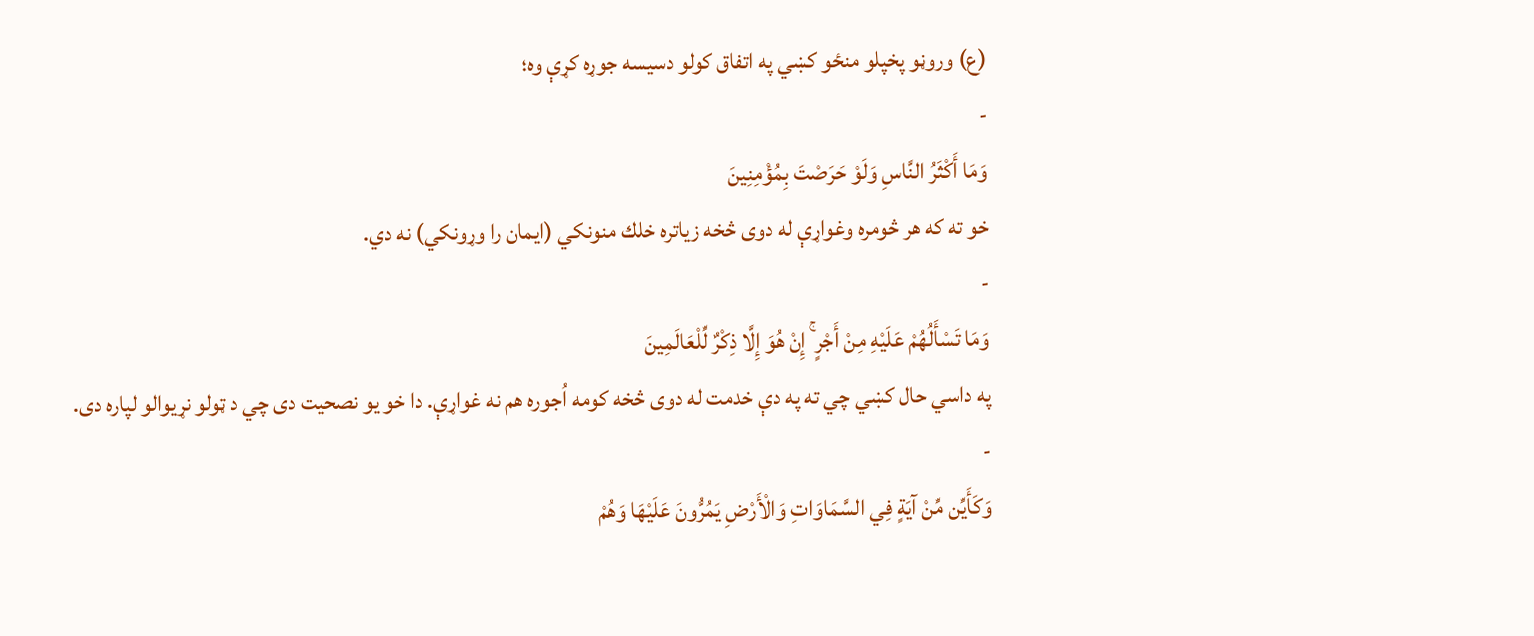(ع) وروڼو پخپلو منځو کښي په اتفاق کولو دسيسه جوړه کړې وه؛
-
وَمَا أَكْثَرُ النَّاسِ وَلَوْ حَرَصْتَ بِمُؤْمِنِينَ
خو ته كه هر څومره وغواړې له دوى څخه زياتره خلك منونكي (ایمان را وړونکي) نه دي.
-
وَمَا تَسْأَلُهُمْ عَلَيْهِ مِنْ أَجْرٍ ۚ إِنْ هُوَ إِلَّا ذِكْرٌ لِّلْعَالَمِينَ
په داسي حال کښي چي ته په دې خدمت له دوى څخه كومه اُجوره هم نه غواړې. دا خو يو نصحيت دى چي د ټولو نړيوالو لپاره دى.
-
وَكَأَيِّن مِّنْ آيَةٍ فِي السَّمَاوَاتِ وَالْأَرْضِ يَمُرُّونَ عَلَيْهَا وَهُمْ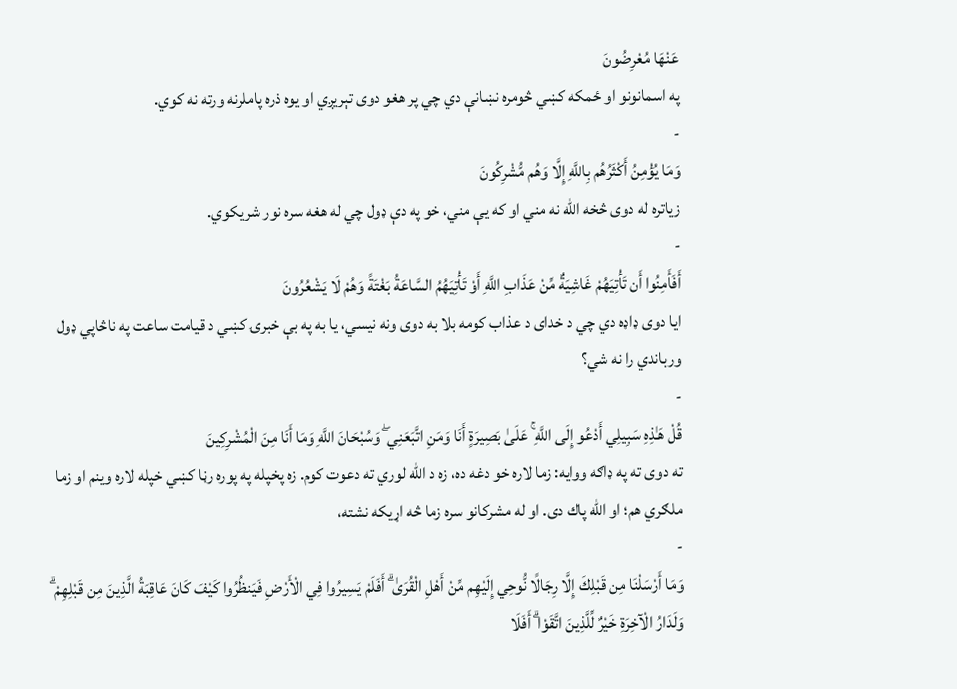عَنْهَا مُعْرِضُونَ
په اسمانونو او ځمکه کښي څومره نښانې دي چي پر هغو دوى تېريږي او يوه ذره پاملرنه ورته نه كوي.
-
وَمَا يُؤْمِنُ أَكْثَرُهُم بِاللَّهِ إِلَّا وَهُم مُّشْرِكُونَ
زياتره له دوى څخه الله نه مني او كه یې مني، خو په دې ډول چي له هغه سره نور شريكوي.
-
أَفَأَمِنُوا أَن تَأْتِيَهُمْ غَاشِيَةٌ مِّنْ عَذَابِ اللَّهِ أَوْ تَأْتِيَهُمُ السَّاعَةُ بَغْتَةً وَهُمْ لَا يَشْعُرُونَ
ايا دوى ډاډه دي چي د خداى د عذاب كومه بلا به دوى ونه نيسي، يا به په بې خبرۍ کښي د قيامت ساعت په ناڅاپي ډول ورباندي را نه شي؟
-
قُلْ هَـٰذِهِ سَبِيلِي أَدْعُو إِلَى اللَّهِ ۚ عَلَىٰ بَصِيرَةٍ أَنَا وَمَنِ اتَّبَعَنِي ۖ وَسُبْحَانَ اللَّهِ وَمَا أَنَا مِنَ الْمُشْرِكِينَ
ته دوى ته په ډاګه ووايه: زما لاره خو دغه ده، زه د الله لوري ته دعوت كوم. زه پخپله په پوره رڼا کښي خپله لاره وينم او زما ملګري هم؛ او الله پاك دى. او له مشركانو سره زما څه اړیکه نشته،
-
وَمَا أَرْسَلْنَا مِن قَبْلِكَ إِلَّا رِجَالًا نُّوحِي إِلَيْهِم مِّنْ أَهْلِ الْقُرَىٰ ۗ أَفَلَمْ يَسِيرُوا فِي الْأَرْضِ فَيَنظُرُوا كَيْفَ كَانَ عَاقِبَةُ الَّذِينَ مِن قَبْلِهِمْ ۗ وَلَدَارُ الْآخِرَةِ خَيْرٌ لِّلَّذِينَ اتَّقَوْا ۗ أَفَلَا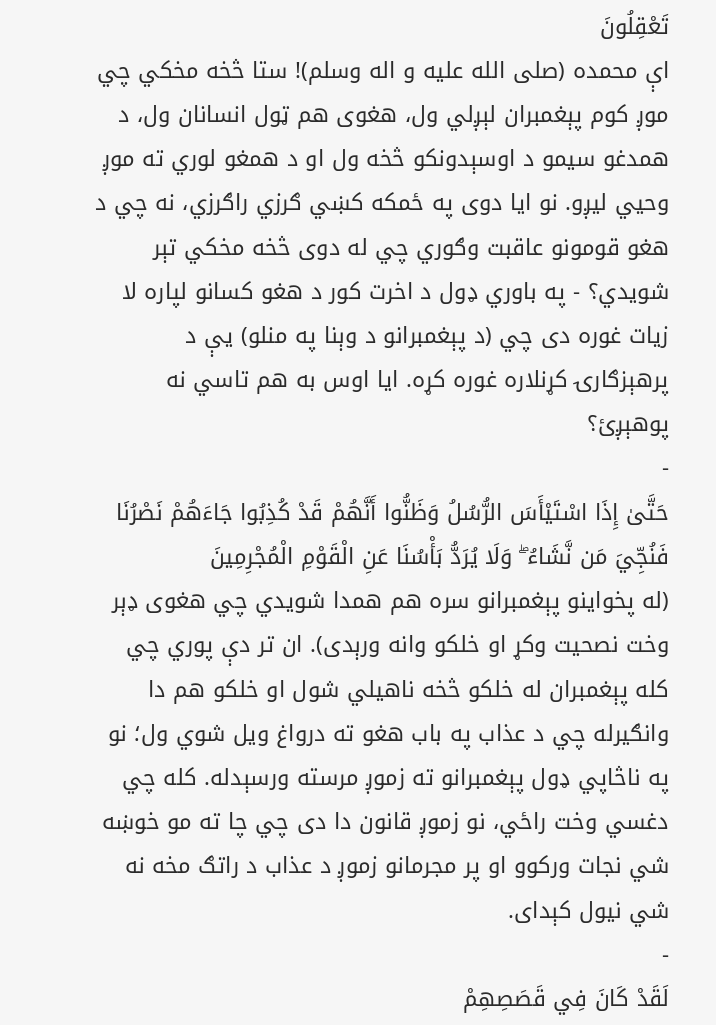تَعْقِلُونَ
اې محمده (صلى الله عليه و اله وسلم)! ستا څخه مخکي چي موږ كوم پېغمبران لېږلي ول، هغوى هم ټول انسانان ول، د همدغو سيمو د اوسېدونكو څخه ول او د همغو لوري ته موږ وحيي ليږو. نو ايا دوى په ځمكه کښي ګرزي راګرزي، نه چي د هغو قومونو عاقبت وګوري چي له دوى څخه مخکي تېر شويدي؟ - په باوري ډول د اخرت كور د هغو كسانو لپاره لا زيات غوره دى چي (د پېغمبرانو د وېنا په منلو) يې د پرهېزګارۍ کړنلاره غوره کړه. ايا اوس به هم تاسي نه پوهېږئ؟
-
حَتَّىٰ إِذَا اسْتَيْأَسَ الرُّسُلُ وَظَنُّوا أَنَّهُمْ قَدْ كُذِبُوا جَاءَهُمْ نَصْرُنَا فَنُجِّيَ مَن نَّشَاءُ ۖ وَلَا يُرَدُّ بَأْسُنَا عَنِ الْقَوْمِ الْمُجْرِمِينَ
(له پخواينو پېغمبرانو سره هم همدا شويدي چي هغوى ډېر وخت نصحيت وکړ او خلكو وانه ورېدی). ان تر دې پوري چي كله پېغمبران له خلكو څخه ناهيلي شول او خلكو هم دا وانګيرله چي د عذاب په باب هغو ته درواغ ويل شوي ول؛ نو په ناڅاپي ډول پېغمبرانو ته زموږ مرسته ورسېدله. كله چي دغسي وخت راځي، نو زموږ قانون دا دى چي چا ته مو خوښه شي نجات وركوو او پر مجرمانو زموږ د عذاب د راتګ مخه نه شي نيول کېدای.
-
لَقَدْ كَانَ فِي قَصَصِهِمْ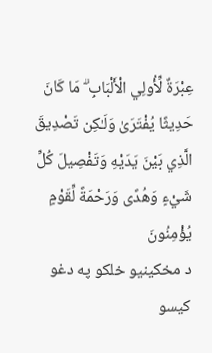عِبْرَةٌ لِّأُولِي الْأَلْبَابِ ۗ مَا كَانَ حَدِيثًا يُفْتَرَىٰ وَلَـٰكِن تَصْدِيقَ الَّذِي بَيْنَ يَدَيْهِ وَتَفْصِيلَ كُلِّ شَيْءٍ وَهُدًى وَرَحْمَةً لِّقَوْمٍ يُؤْمِنُونَ
د مخكينيو خلكو په دغو کیسو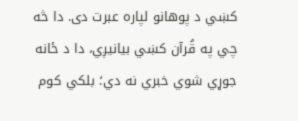کښي د پوهانو لپاره عبرت دى. دا څه چي په قُرآن کښي بيانيږي، دا د ځانه جوړي شوي خبري نه دي؛ بلکي كوم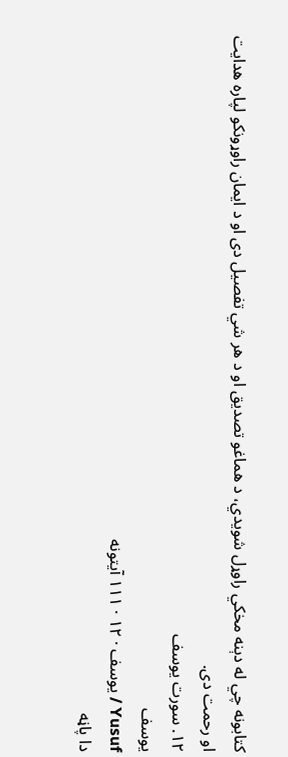كتابونه چي له دېنه مخکي راوړل شويدي، د هماغو تصديق او د هر شي تفصيل دی او د ايمان راوړونكو لپاره هدايت او رحمت دی.
۱۲. سورت يوسف
يوسف
Yusuf / يوسف · ۱۲ · ۱۱۱ آیتونه
دا پاڼه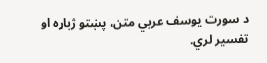د سورت يوسف عربي متن، پښتو ژباړه او تفسیر لري.